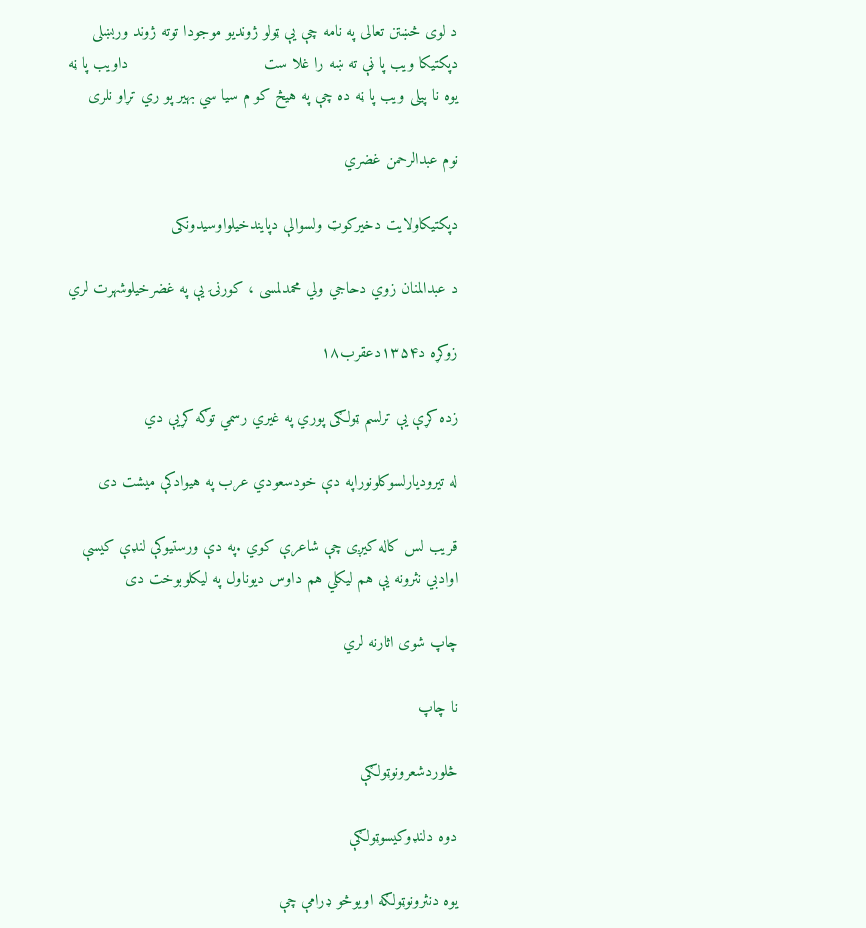د لوی څښتن تعالی په نامه چې یې ټولو ژوندیو موجودا توته ژوند وربښلی                                                                دپکتیکا ویب پا ڼې ته ښه را غلا ست                             داویب پا ڼه یوه نا پیلی ویب پا ڼه ده چې په هیڅ کو م سیا سي بهیر پو ري تړاو نلری

نوم عبدالرحمن غضري

دپکتیکاولایت دخیرکوټ ولسوالې دپایندخیلواوسیدونکی

د عبدالمنان زوي دحاجي ولي محمدلمسی ، کورنۍ يې په غضرخیلوشهرت لري

زوکړه د۱۳۵۴دعقرب۱۸

زده کړې يې ترلسم ټولګی پوري په غیري رسمي توګه کړیې دي

له تیرودیارلسوکلونوراپه دې خودسعودي عرب په هیوادکې میشت دی

قریب لس کاله کیږی چې شاعرې کوي .په دې ورستیوکې لنډې کیسې اوادبي نثرونه يې هم لیکلي هم داوس دیوناول په لیکلوبوخت دی

چاپ شوی اثارنه لري

نا چاپ

څلوردشعرونوټولګې

دوه دلنډوکیسوټولګې

یوه دنثرونوټولګه اویوڅو ډرامې چې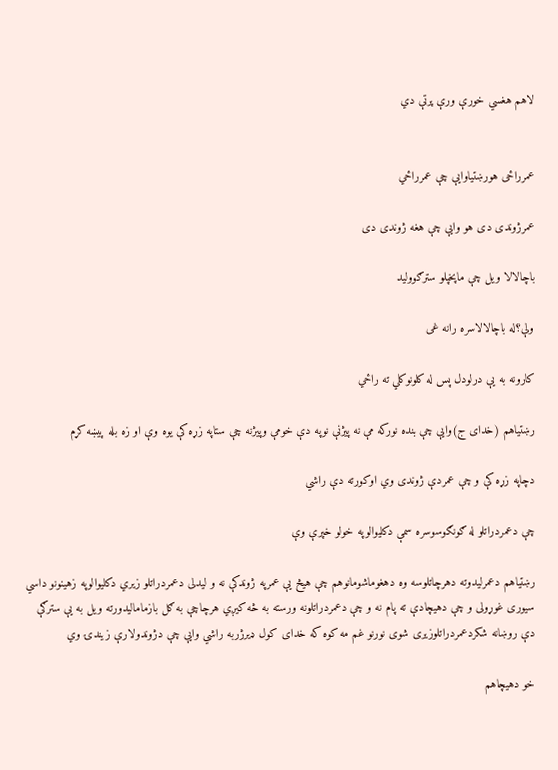لاهم هغسي خورې ورې پرتې دي


عمرراځی هورښتیاوایې چې عمرراځي

عمرژوندی دی هو وایې چې هغه ژوندی دی

باچالالا ویل چې ماپخپلو سترګوولید

ولې؟له باچالالاسره رانه غی

کارونه به یې درلودل پس له کلونوکلي ته راځي

رښتیاهم (خدای ج)وایې چې بنده نورکه مې نه پیژنې نوپه دې خومې وپیژنه چې ستاپه زړه کې یوه وې او زه بله پیښه کړم

دچاپه زړه کې و چې عمردې ژوندی وي اوکورته دې راشي

چې دعمردراتلو له ګونګوسوسره سمې دکلیوالوپه خولو خپرې وې

رښتیاهم دعمرلیدوته دهرچاتلوسه وه دهغوماشومانوهم چې هیڅ یې عمرپه ژوندکې نه و لیدلی دعمردراتلو زیري دکلیوالوپه زهینونو داسي سیوری غوړولی و چې دهیچادې ته پام نه و چې دعمردراتلونه ورسته به څه کیږي هرچاچې به ګل بازمامالیدورته ویل به یې سترګې دې روښانه شکردعمردراتلوزیری شوی نورنو غم مه کوه که خدای کول ډیرژربه راشي وایې چې دژوندولارې زیندۍ وي

خو دهیچاهم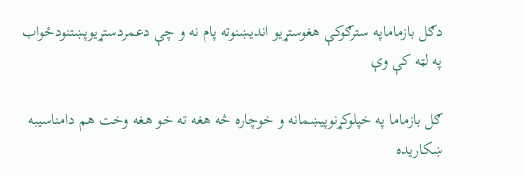دګل بازماماپه سترګوکې هغوستړیو اندیښنوته پام نه و چې دعمردستړیوپښتنودځواب په لټه کې وې

ګل بازماما په خپلوکړنوپیښمانه و خوچاره څه هغه ته خو هغه وخت هم دامناسیبه ښکاریده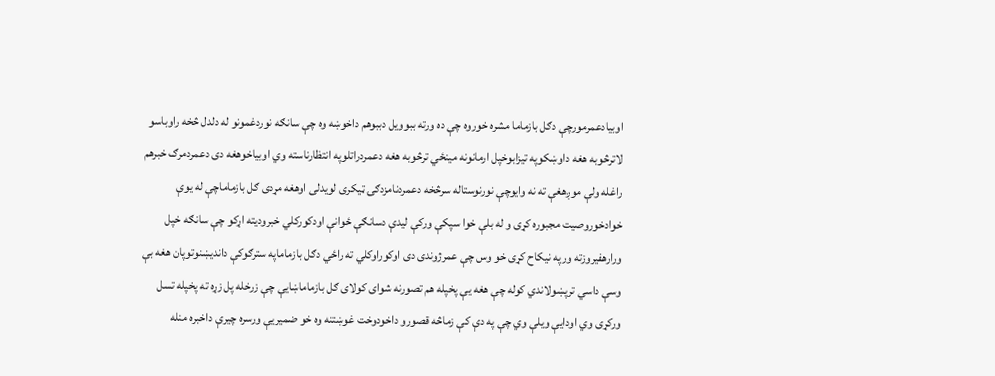اوبیادعمرمورچې دګل بازماما مشره خوروه چې ده ورته ببوویل دببوهم داخوښه وه چې سانګه نوردغمونو له دلدل څخه راوباسو لاترڅوبه هغه داوښکوپه تیزابوخپل ارمانونه مینځي ترڅوبه هغه دعمردراتلوپه انتظارناسته وي اوبیاخوهغه دی دعمردمرګ خبرهم راغله ولې موږهغې ته نه وایوچې نورنوستاله سرڅخه دعمردنامزدګۍ ټیکری لویدلی اوهغه مړدی ګل بازماماچې له یوې خوادخوروصیت مجبوره کړی و له بلې خوا سپکې ورکې لیدې دسانګې ځوانې اودکورکلي خبرودیته اړکو چې سانګه خپل ورارهفیروزته ورپه نیکاح کړی خو وس چې عمرژوندی دی اوکوراوکلي ته راځي دګل بازماماپه سترګوکې داندیښنوتوپان هغه بې وسې داسي ترپښولاندي کوله چې هغه یې پخپله هم تصورنه شوای کولای ګل بازماماښایې چې زرخله پل زړه ته پخپله تسل ورکړی وي اودایې ویلې وي چې په دې کې زماڅه قصورو داخودوخت غوښتنه وه خو ضمیریې ورسره چیرې داخبره منله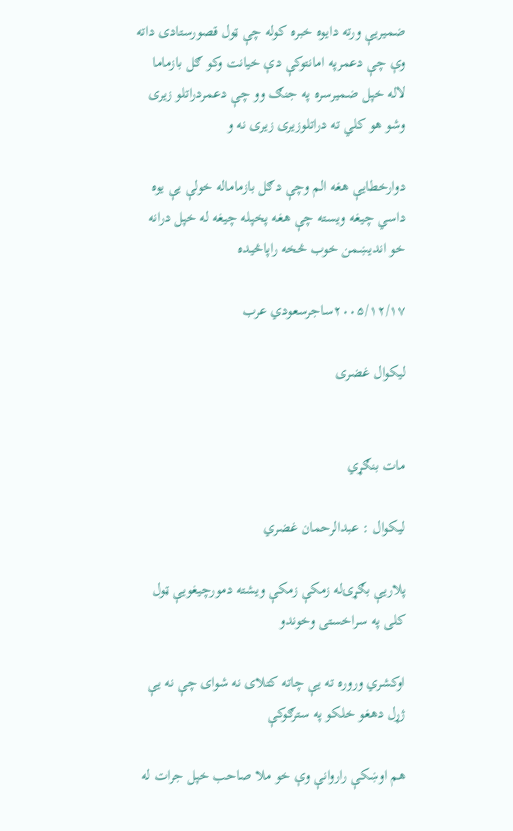ضمیریې ورته دایوه خبره کوله چې ټول قصورستادی داته وې چې دعمرپه امانتوکې دې خیانت وکو ګل بازماما لاله خپل ضمیرسره په جنګ وو چې دعمردراتلو زیری وشو هو کلي ته دراتلوزیری زیری نه و

دوارخطایې هغه الم وچې دګل بازماماله خولې یې یوه داسي چیغه ویسته چې هغه پخپله چیغه له خپل درانه خو اندیښمن خوب څخه راپاڅیده

۲۰۰۵/۱۲/۱۷ساجرسعودي عرب

لیکوال غضری


مات بنګړي

ليکوال : عبدالرحمان غضري

پلاریې بګړۍله زمکې زمکې ویشته دمورچیغویې ټول کلی په سراخستی وخوندو

اوکشري وروره ته یې چاته کتلای نه شوای چې نه یې ژړل دهغو خلکو په سترګوکې

هم اوښکې راروانې وې خو ملا صاحب خپل جرات له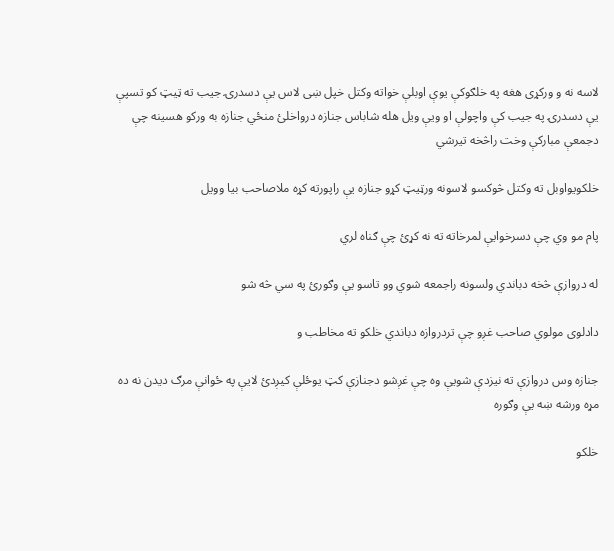لاسه نه و ورکړی هغه په خلګوکې یوې اوبلې خواته وکتل خپل ښی لاس یې دسدرۍ جیب ته ټیټ کو تسپې یې دسدرۍ په جیب کې واچولې او ویې ویل هله شاباس جنازه درواخلئ منځي جنازه به ورکو هسینه چې دجمعې مبارکې وخت راڅخه تیرشي

خلکویواوبل ته وکتل څوکسو لاسونه ورټیټ کړو جنازه یې راپورته کړه ملاصاحب بیا وویل

پام مو وي چې دسرخوایې لمرخاته ته نه کړئ چې ګناه لري

له دروازې څخه دباندي ولسونه راجمعه شوي وو تاسو یې وګورئ په سي څه شو

دادلوی مولوي صاحب غږو چې تردروازه دباندي خلکو ته مخاطب و

جنازه وس دروازې ته نیزدې شویې وه چې غږشو دجنازې کټ یوځلې کیږدئ لایې په ځوانې مرګ دیدن نه ده مړه ورشه ښه یې وګوره

خلکو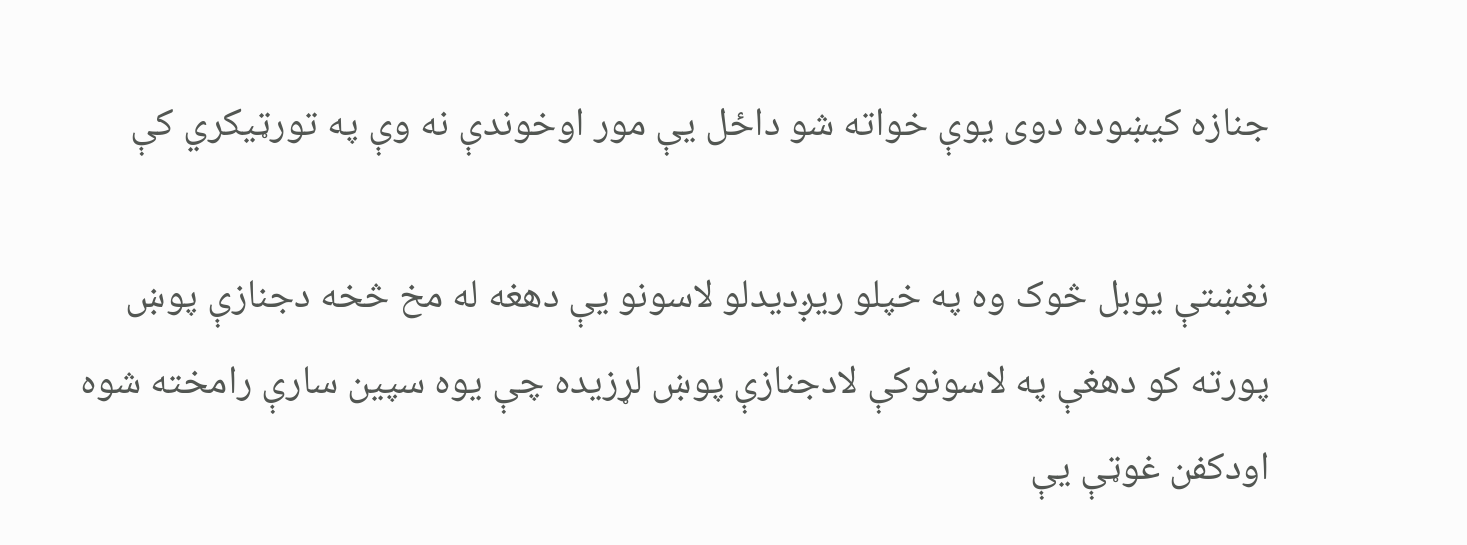جنازه کيښوده دوی یوې خواته شو داځل یې مور اوخوندې نه وې په تورټیکري کې

نغښتې یوبل څوک وه په خپلو ریږدیدلو لاسونو یې دهغه له مخ څخه دجنازې پوښ پورته کو دهغې په لاسونوکې لادجنازې پوښ لړزیده چې یوه سپین سارې رامخته شوه اودکفن غوټې یې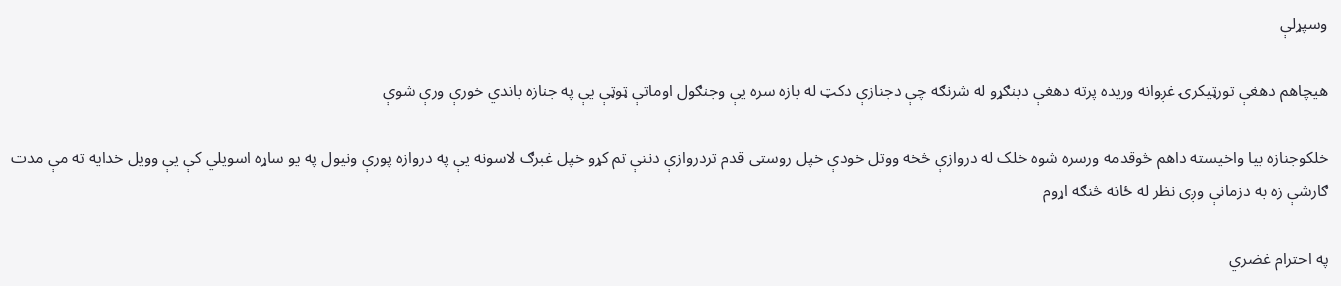وسپړلې

هیچاهم دهغې تورټیکرۍ غږوانه وریده پرته دهغې دبنګړو له شرنګه چې دجنازې دکټ له بازه سره یې وجنګول اوماتې ټوټې یې په جنازه باندي خورې ورې شوې

خلکوجنازه بیا واخیسته داهم څوقدمه ورسره شوه خلک له دروازې څخه ووتل خودې خپل روستی قدم تردروازې دننې تم کړو خپل غبرګ لاسونه یې په دروازه پورې ونیول په یو ساړه اسویلي کې یې وویل خدایه ته مې مدت ګارشې زه به دزمانې وږی نظر له ځانه څنګه اړوم

په احترام غضري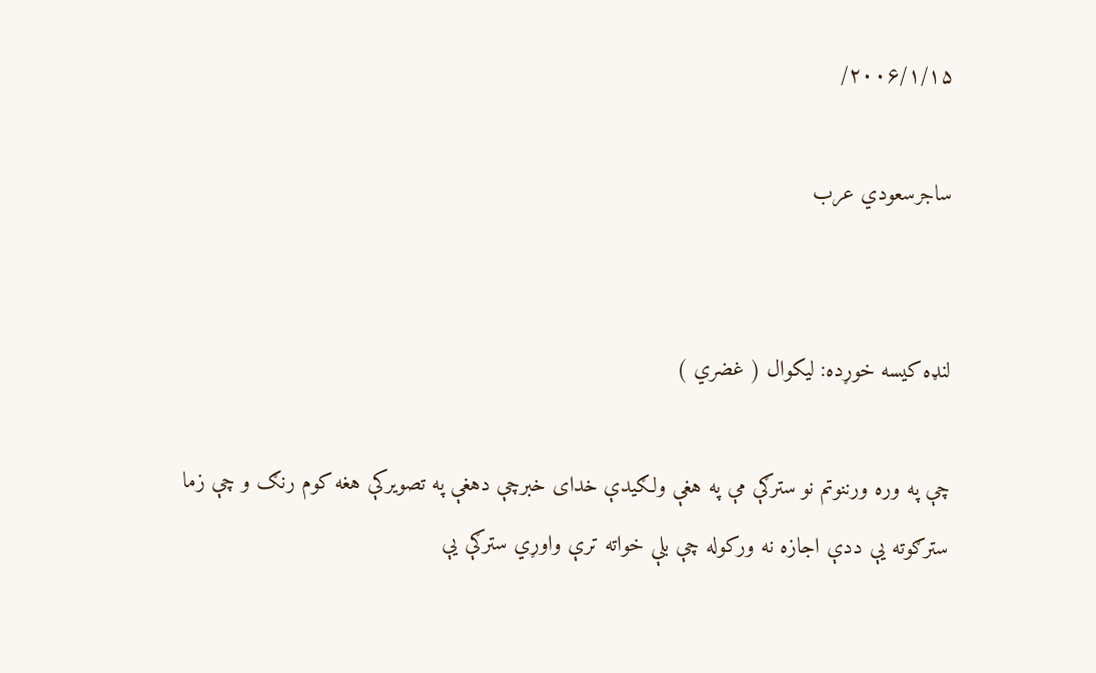۲۰۰۶/۱/۱۵/

ساجرسعودي عرب


لنډه كيسه خوړده: ليکوال ( غضري )

چې په وره ورننوتم نو سترګې مې په هغې ولګیدې خدای خبرچې دهغې په تصویرکې هغه کوم رنګ و چې زما سترګوته یې ددې اجازه نه ورکوله چې بلې خواته ترې واوړي سترګې یې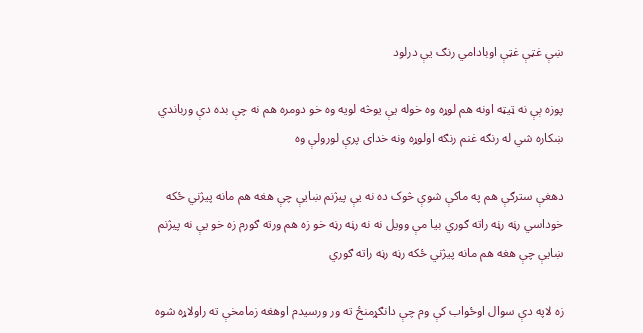ښې غټې غټې اوبادامي رنګ یې درلود

پوزه ېې نه ټیټه اونه هم لوړه وه خوله یې یوڅه لویه وه خو دومره هم نه چې بده دې ورباندي ښکاره شي له رنګه غنم رنګه اولوړه ونه خدای پرې لورولې وه

دهغې سترګې هم په ماکې شوې څوک ده نه یې پیژنم ښایې چې هغه هم مانه پيژني ځکه خوداسي رڼه رڼه راته ګوري بیا مې وویل نه نه رڼه رڼه خو زه هم ورته ګورم زه خو یې نه پیژنم ښایې چې هغه هم مانه پیژني ځکه رڼه رڼه راته ګوري

زه لاپه دې سوال اوځواب کې وم چې دانګړمنځ ته ور ورسیدم اوهغه زمامخې ته راولاړه شوه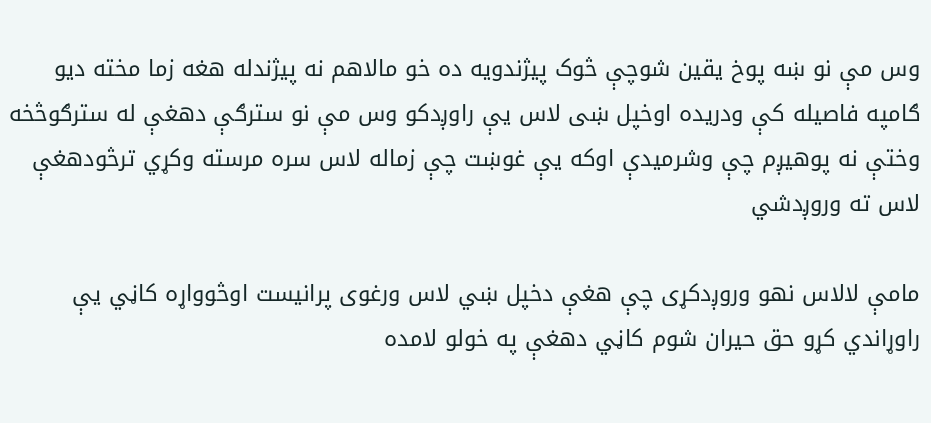وس مې نو ښه پوخ یقین شوچې څوک پيژندویه ده خو مالاهم نه پیژندله هغه زما مخته دیو ګامپه فاصیله کې ودریده اوخپل ښی لاس یې راوږدکو وس مې نو سترګې دهغې له سترګوڅخه وختې نه پوهیږم چې وشرمیدې اوکه یې غوښت چې زماله لاس سره مرسته وکړي ترڅودهغې لاس ته وروږدشي

مامې لالاس نهو وروږدکړی چې هغې دخپل ښي لاس ورغوی پرانیست اوڅوواړه کاڼي یې راوړاندي کړو حق حیران شوم کاڼي دهغې په خولو لامده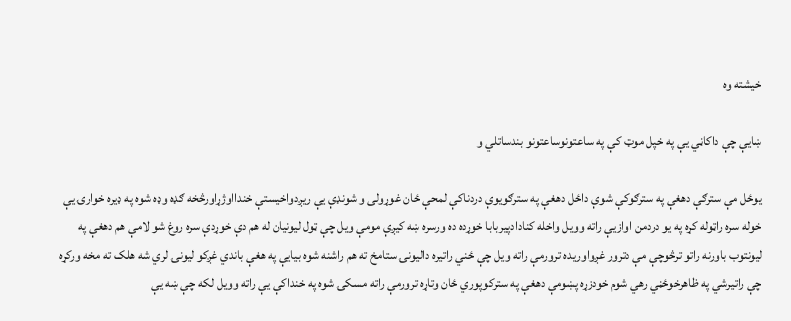خیشته وه

ښایې چې داکاڼي یې په خپل موټ کې په ساعتونوساعتونو بندساتلي و

یوځل مې سترګې دهغې په سترګوکې شوې داځل دهغې په سترګویوې دردناکې لمحې ځان غوړولی و شونډې یې ریږدواخیستې خندااوژړاورڅخه ګډه وډه شوه په ډیره خوارۍ یې خوله سره راټوله کړه په یو دردمن اوازیې راته وویل واخله کنادادپیربابا خوړده ده ورسره ښه کیږې مومې ویل چې ټول لیونیان له هم دې خوړدې سره روغ شو لامې هم دهغې په لیونتوب باورنه راتو ترڅوچې مې دترور غږواوریده ترورمې راته ویل چې ځني راتیره دالیونۍ ستامخ ته هم راشنه شوه بیایې په هغې باندي غږکو لیونۍ لري شه هلک ته مخه ورکړه چې راتیرشي په ظاهرخوځڼي رهي شوم خودزړه پښومې دهغې په سترکوپوري ځان وتاړه ترورمې راته مسکۍ شوه په خنداکې یې راته وویل لکه چې ښه یې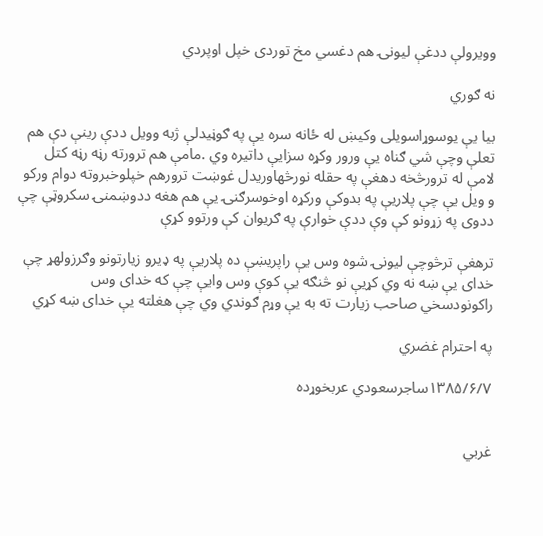وویرولې ددغې لیونۍ هم دغسي مخ توردی خپل اوپردي

نه ګوري

بیا یې یوسوړاسویلی وکیښ له ځانه سره یې په ګوڼیدلې ژبه وویل ددې رینې دې هم تعلې وچې شي ګناه یې ورور وکړه سزایې داتیره وي .مامې هم ترورته رڼه رڼه کتل لامې له ترورڅخه دهغې په حقله نورڅهاوریدل غوښت ترورهم خپلوخبروته دوام ورکو و ویل یې چې پلاریې په بدوکې ورکړه اوخوسرګنۍ یې هم هغه ددوښمنۍ سکروټې چې ددوی په زړونو کې وې ددې خوارې په ګریوان کې ورتوو کړې

ترهغې ترڅوچې لیونۍ شوه وس یې راپریښې ده پلاریې په ډیرو زیارتونو وګرزولهړ چې خدای یې ښه نه وي کړیې نو څنګه یې کوې وس وایې چې که خدای وس راکونودسخي صاحب زیارت ته به یې وړم ګوندي وي چې هغلته یې خدای ښه کړي

په احترام غضري

۱۳۸۵/۶/۷ساجرسعودي عربخوړده


غربي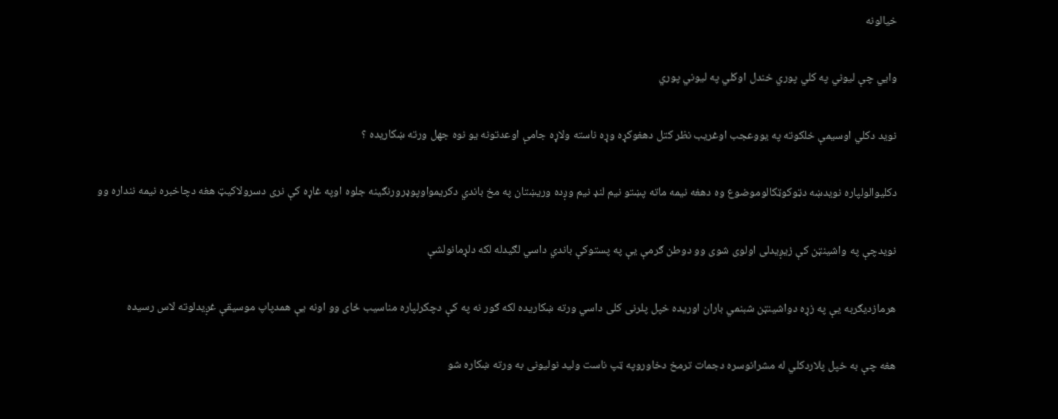خیالونه

وایي چې لیوني په کلي پوري خندل اوکلي په لیوني پوري

نوید دکلي اوسیمې خلکوته په یووعجب اوغریب نظر کتل دهغوکړه وړه ناسته ولاړه جامې اوعدتونه یو نوه جهل ورته ښکاریده ؟

دکلیوالولپاره نویدښه دټوکوټکالوموضوع وه دهغه نیمه ماته پښتو نیم لنډ نیم وږده وریښتان په مخ باندي دکریمواوپوډرورنګینه جلوه اوپه غاړه کې نری دسرولاکیټ هغه دچاخبره نیمه ننداره وو

نویدچې په واشینټن کې زیږیدلی اولوی شوی وو دوطن ګرمې یې په پستوکې باندي داسي لګیدله لکه دلړمانولشې

هرمازدیګربه یې په زړه دواشینټن شبنمي باران اوریده خپل پلرنی کلی داسي ورته ښکاریده لکه ګور نه په کې دچکرلپاره مناسیب ځای وو اونه یې همدپاپ موسیقې غږیدلوته لاس رسیده

هغه چې به خپل پلاردکلي له مشرانوسره دجمات ترمخ دخاوروپه ټپ ناست ولید نولیونی به ورته ښکاره شو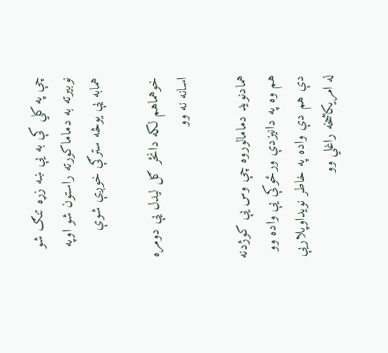چې په کلي کې به یې ښه زړه تنګ شو نوبیرته به دماماکورته راستون شو اوپه همابه یې یوڅه سترګې خوږې شوې

خوهماهم لکه دانځر ګل لیدل یې دومره اسانه نه وو

همادنوید دمامالوروه چې وس یې کوژدنه هم وه په دانیزدې ورځوکې یې واده وو دې هم دې واده په خاطر نویداوپلاریې له امریکاڅخه راغلي وو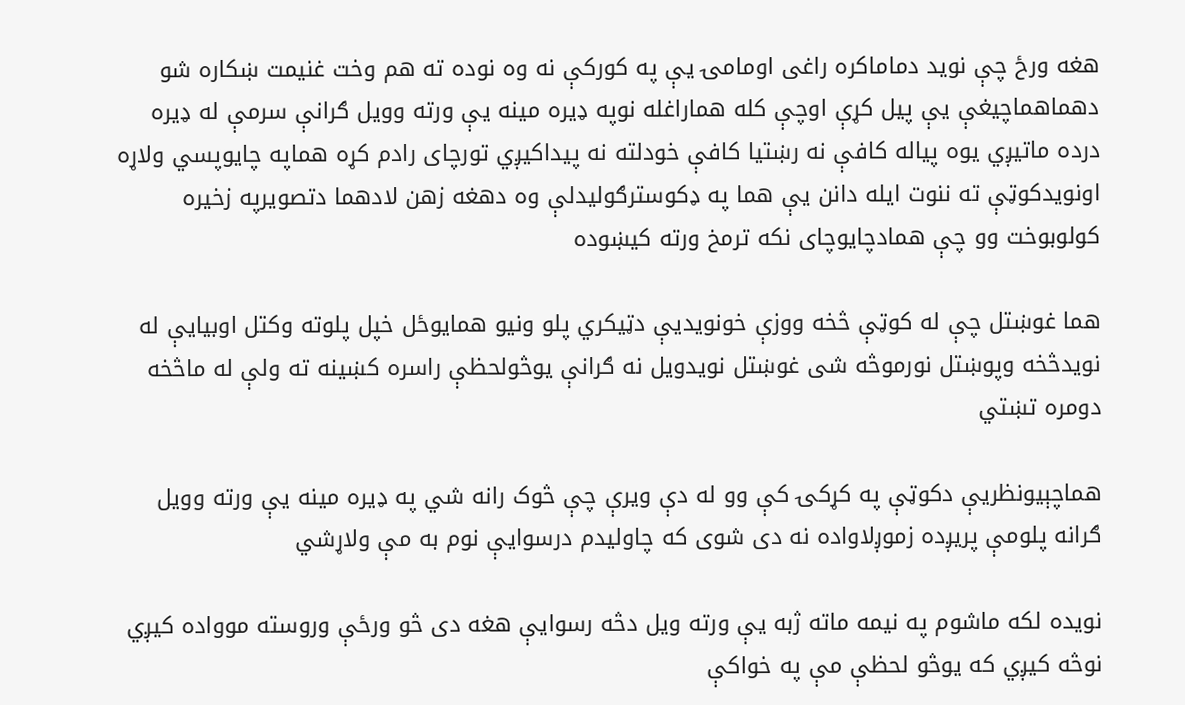هغه ورځ چې نوید دماماکره راغی اومامۍ یې په کورکې نه وه نوده ته هم وخت غنیمت ښکاره شو دهماهماچیغې یې پیل کړې اوچې کله هماراغله نوپه ډیره مینه یې ورته وویل ګرانې سرمې له ډیره درده ماتیږي یوه پیاله کافې نه رښتیا کافې خودلته نه پیداکیږي تورچای رادم کړه هماپه چایوپسي ولاړه اونویدکوټې ته ننوت ایله دانن یې هما په ډکوسترګولیدلې وه دهغه زهن لادهما دتصویرپه زخیره کولوبوخت وو چې همادچایوچای نکه ترمخ ورته کیښوده

هما غوښتل چې له کوټې څخه ووزې خونویدیې دټیکري پلو ونیو همایوځل خپل پلوته وکتل اوبیایې له نویدڅخه وپوښتل نورموڅه شی غوښتل نویدویل نه ګرانې یوڅولحظې راسره کښینه ته ولې له ماڅخه دومره تښتي

هماچېیونظریې دکوټې په کړکۍ کې وو له دې ویرې چې څوک رانه شي په ډیره مینه یې ورته وویل ګرانه پلومې پریږده زموږلاواده نه دی شوی که چاولیدم درسوایې نوم به مې ولاړشي

نویده لکه ماشوم په نیمه ماته ژبه یې ورته ویل دڅه رسوایې هغه دی څو ورځې وروسته موواده کیږي نوڅه کیږي که یوڅو لحظې مې په خواکې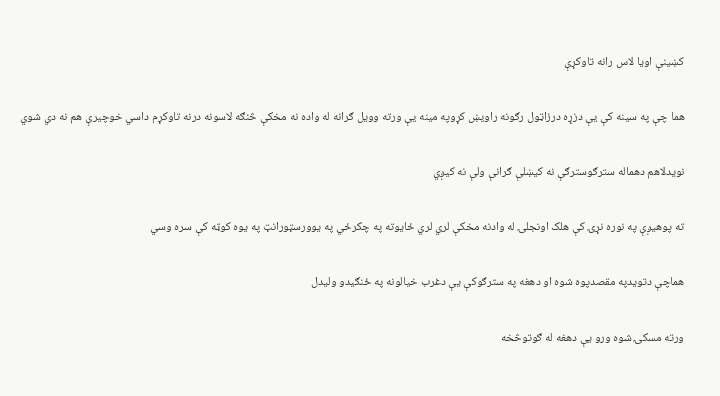کښینې اویا لاس رانه تاوکړې

هما چې په سینه کې یې دزړه درزاټول رګونه راویښ کړوپه مینه یې ورته وویل ګرانه له واده نه مخکې څنګه لاسونه درنه تاوکړم داسي خوچیرې هم نه دي شوي

نویدلاهم دهماله سترګوسترګې نه کیښلې ګرانې ولې نه کیږي

ته پوهیږې په نوره نړۍ کې هلک اونجلۍ له وادنه مخکې لري لري ځایوته په چکرځي په یوورسټورانټ په یوه کوټه کې سره وسي

هماچې دتویدپه مقصدپوه شوه او دهغه په سترګوکې یې دغرب خیالونه په ځنګیدو ولیدل

ورته مسکۍ شوه ورو یې دهغه له ګوتوڅخه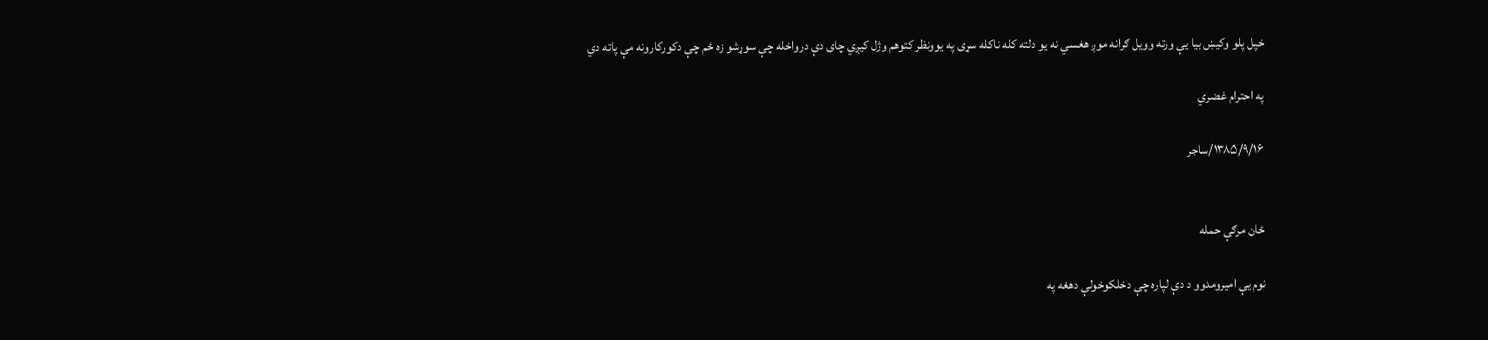خپل پلو وکیښ بیا یې ورته وویل ګرانه موږ هغسي نه یو دلته کله ناکله سړی په یوونظر کتوهم وژل کیږي چای دې درواخله چې سوړشو زه ځم چې دکورکارونه مې پاته دي

په احترام غضري

۱۳۸۵/۹/۱۶/ساجر


ځان مرګې حمله

نوم یې امیرومدوو د دې لپاره چې دخلکوخولې دهغه په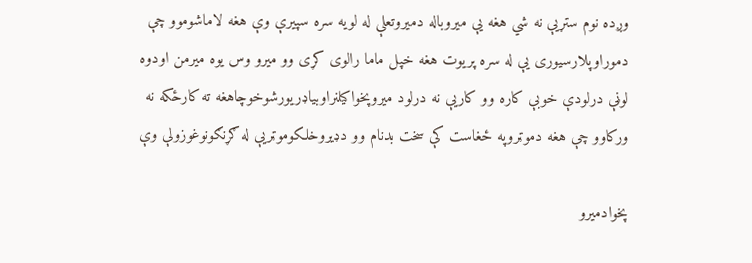وږده نوم ستړیې نه شي هغه یې میروباله دمیروتعلې له لویه سره سپیرې وې هغه لاماشوموو چې دموراوپلارسیوری یې له سره پریوت هغه خپل ماما رالوی کړی وو میرو وس یوه میرمن اودوه لوڼې درلودې خوبې کاره وو کاریې نه درلود میروپخواکیلنراوبیاډریورشوخوچاهغه ته کارځکه نه ورکاوو چې هغه دموټروپه ځغاست کې سخت بدنام وو دډیروخلکوموټریې له ګړنګونوغوزولې وې

پخوادمیرو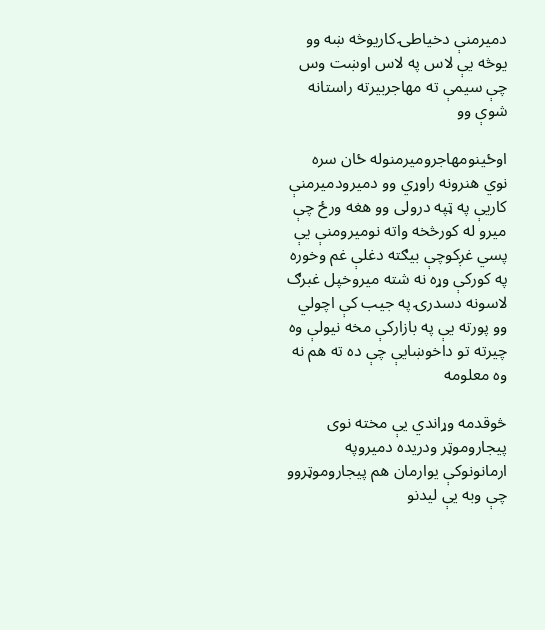دمیرمنې دخیاطۍ کاریوڅه ښه وو یوڅه یې لاس په لاس اوښت وس چې سیمې ته مهاجربیرته راستانه شوې وو

اوځینومهاجرومیرمنوله ځان سره نوي هنرونه راوړي وو دمیرودمیرمنې کاریې په ټپه درولی وو هغه ورځ چې میرو له کورڅخه واته نومیرومنې یې پسي غږکوچې بیګته دغلې غم وخوره په کورکې وړه نه شته میروخپل غبرګ لاسونه دسدرۍ په جیب کې اچولي وو پورته یې په بازارکې مخه نیولې وه چیرته تو داخوښایې چې ده ته هم نه وه معلومه

څوقدمه وړاندي یې مخته نوی پیجاروموټر ودریده دمیروپه ارمانونوکې یوارمان هم پیجاروموټروو چې وبه یې لیدنو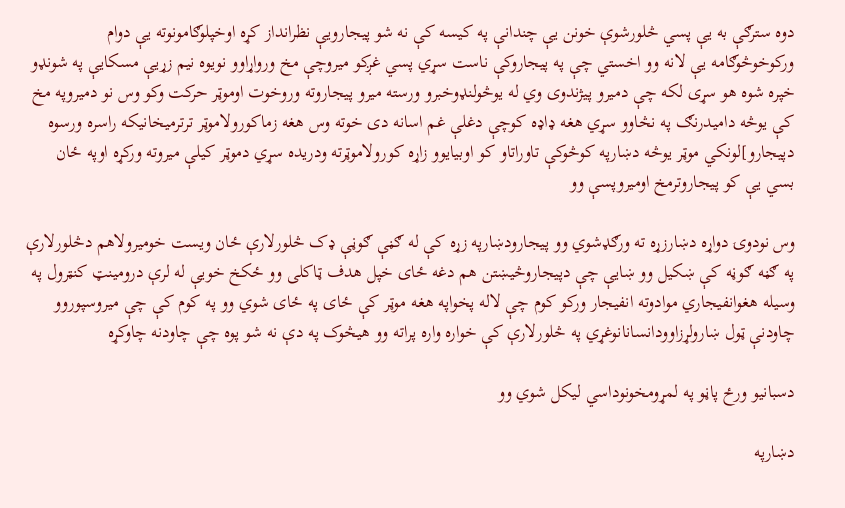دوه سترګې به یې پسي څلورشوې خونن یې چندانې په کیسه کې نه شو پیجارویې نظرانداز کړه اوخپلوګامونوته یې دوام ورکوخوڅوګامه یې لانه وو اخستي چې په پیجاروکې ناست سړي پسي غږکو میروچې مخ ورواړاوو نویوه نیم زړیې مسکایې په شونډو خپره شوه هو سړی لکه چې دمیرو پیژندوی وي له یوڅولنډوخبرو ورسته میرو پیجاروته وروخوت اوموټر حرکت وکو وس نو دمیروپه مخ کې یوڅه دامیدرنګ په نڅاوو سړي هغه ډاډه کوچې دغلې غم اسانه دی خوته وس هغه زماکورولاموټر ترترمیخانیکه راسره ورسوه دپیجارو]لونکي موټر یوڅه دښارپه کوڅوکې تاوراتاو کو اوبیایوو زاړه کورولاموټرته ودریده سړي دموټر کیلې میروته ورکړه اوپه ځان بسي یې کو پیجاروترمخ اومیروپسې وو

وس نودوۍ دواړه دښارزړه ته ورګډشوي وو پیجارودښارپه زړه کې له ګڼې ګوڼې ډک څلورلارې ځان ویست خومیرولاهم دڅلورلارې په ګڼه ګوڼه کې ښکیل وو ښایې چې دپیجاروڅیښتن هم دغه ځای خپل هدف ټاکلی وو ځکخ خویې له لرې درومینټ کنټرول په وسیله هغوانفیجاري موادوته انفیجار ورکو کوم چې لاله پخواپه هغه موټر کې ځای په ځای شوي وو په کوم کې چې میروسپوروو چاودنې ټول ښارولړزاوودانسانانوغړي په څلورلارې کې خواره واره پراته وو هیڅوک په دې نه شو پوه چې چاودنه چاوکړه

دسبانیو ورځ پاڼو په لمړومخونوداسي لیکل شوي وو

دښارپه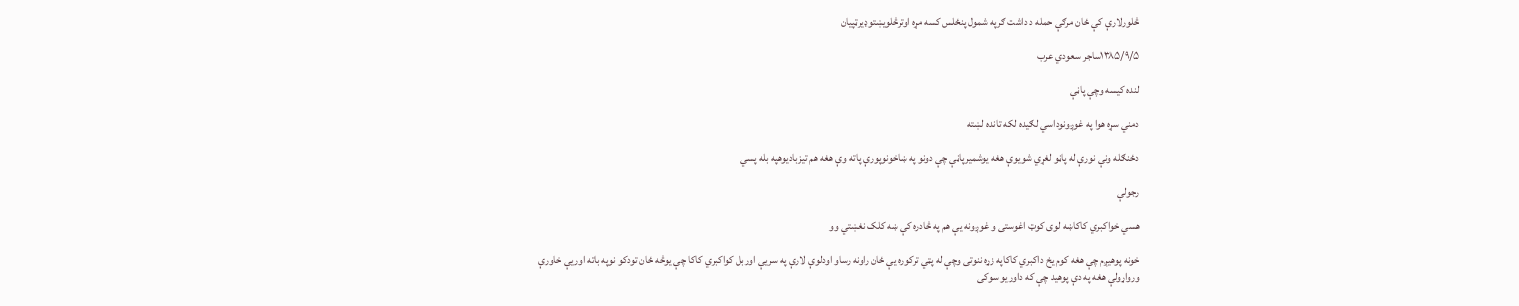څلورلارې کې ځان مرګې حمله د داشت ګرپه شمول پنځلس کسه مړه اوترڅلویښتوډیرټپیان

۱۳۸۵/۹/۵ساجر سعودي عرب

لنده کیسه وچې پاڼې

دمني سړه هوا په غوږونوداسي لګیده لکه تانده لښته

دځنګله ونې نورې له پاڼو لغړي شویوې هغه یوشمیرپاڼې چې دونو په ښاخونوپورې پاته وې هغه هم تیزبادیوهپه بله پسي

رجولې

هسي خواکبري کاکاښه لوی کوټ اغوستی و غوږونه یې هم په څادره کې ښه کلک نغښتي وو

خونه پوهیږم چې هغه کوم یخ داکبري کاکاپه زړه ننوتی وچې له پټي ترکوره یې ځان راونه رساو اودلوې لارې په سریې اوربل کواکبري کاکا چې یوڅه ځان تودکو نوپه باته اوریې خاورې ورواړولې هغه په دې پوهید چې که داوریو سوکی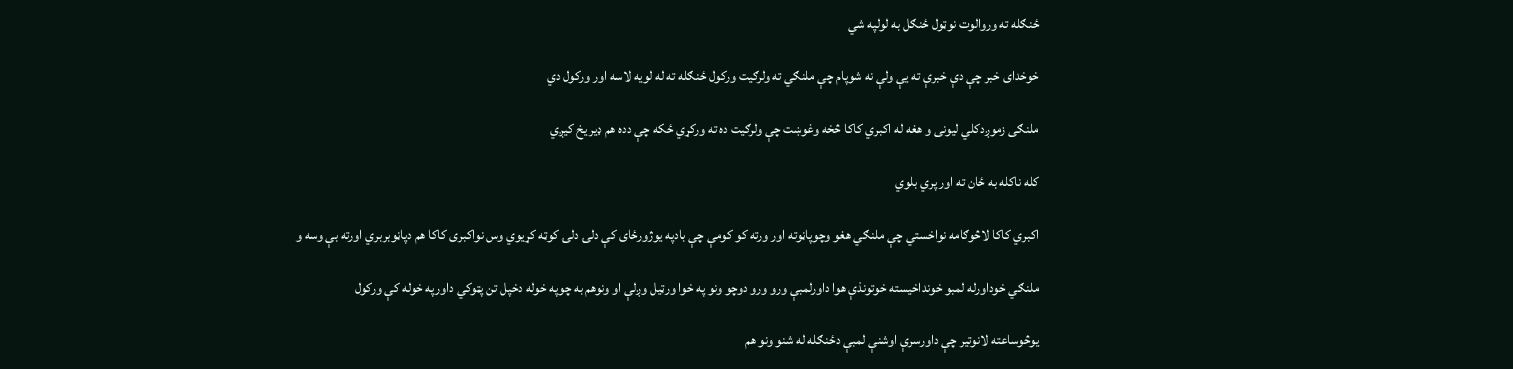ځنګله ته وروالوت نوټول ځنګل به لولپه شي

خوخدای خبر چې دې خبرې ته یې ولې نه شوپام چې ملنګي ته ولرګیت ورکول ځنګله ته له لویه لاسه اور ورکول دي

ملنګی زموږدکلي لیونی و هغه له اکبري کاکا څخه وغوښت چې ولرګیت ده ته ورکړي ځکه چې دده هم ډیر یخ کیږي

کله ناکله به ځان ته اور پري بلوي

اکبري کاکا لاڅوګامه نواخستي چې ملنګي هغو وچوپاڼوته اور ورته کو کومې چې بادپه یوژورځای کې دلۍ دلۍ کوټه کړیوي وس نواکبری کاکا هم دپاڼوبربري اورته بې وسه و

ملنګي خوداورله لمبو خونداخیسته خوتونذې هوا داورلمبې ورو ورو دوچو ونو په خوا ورټیل وږلې او ونوهم به چوپه خوله دخپل تن پټوکي داورپه خوله کې ورکول

یوڅوساعته لانوتیر چې داورسرې اوشنې لمبې دځنګله له شنو ونو هم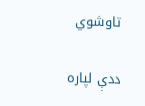تاوشوي

ددې لپاره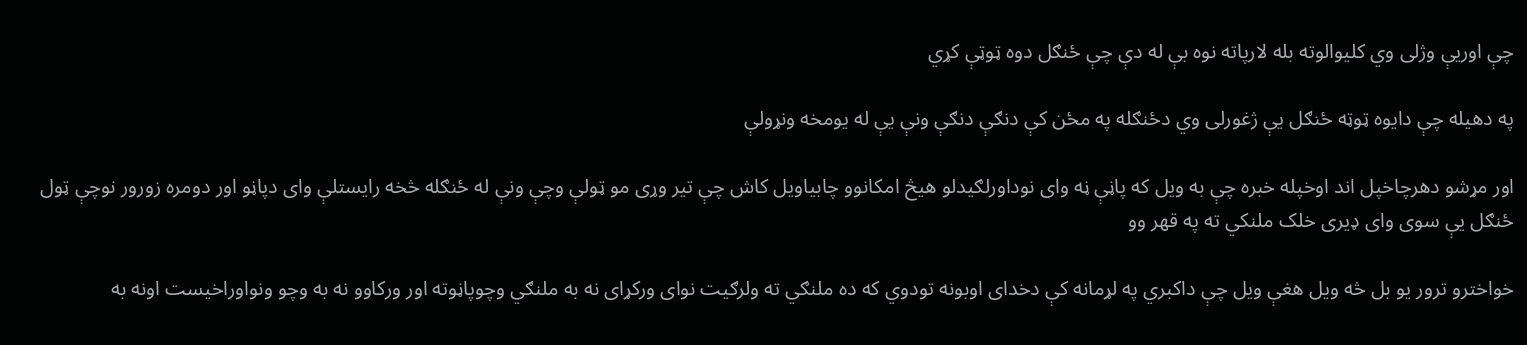چې اوریې وژلی وي کلیوالوته بله لارپاته نوه بې له دې چې ځنګل دوه ټوټې کړي

په دهیله چې دایوه ټوټه ځنګل یې ژغورلی وي دځنګله په مځن کې دنګې دنګې ونې یې له یومخه ونړولې

اور مړشو دهرچاخپل اند اوخپله خبره چې به ویل که پاڼې ڼه وای نوداورلګیدلو هیڅ امکانوو چابیاویل کاش چې تیر وړی مو ټولې وچې ونې له ځنګله څخه رایستلې وای دپاڼو اور دومره زورور نوچې ټول ځنګل یې سوی وای ډیری خلک ملنکي ته په قهر وو

خواخترو ترور یو بل څه ویل هغې ویل چې داکبري په لړمانه کې دخدای اوبونه تودوي که ده ملنګي ته ولرګیت نوای ورکړای نه به ملنګي وچوپاڼوته اور ورکاوو نه به وچو ونواوراخیست اونه به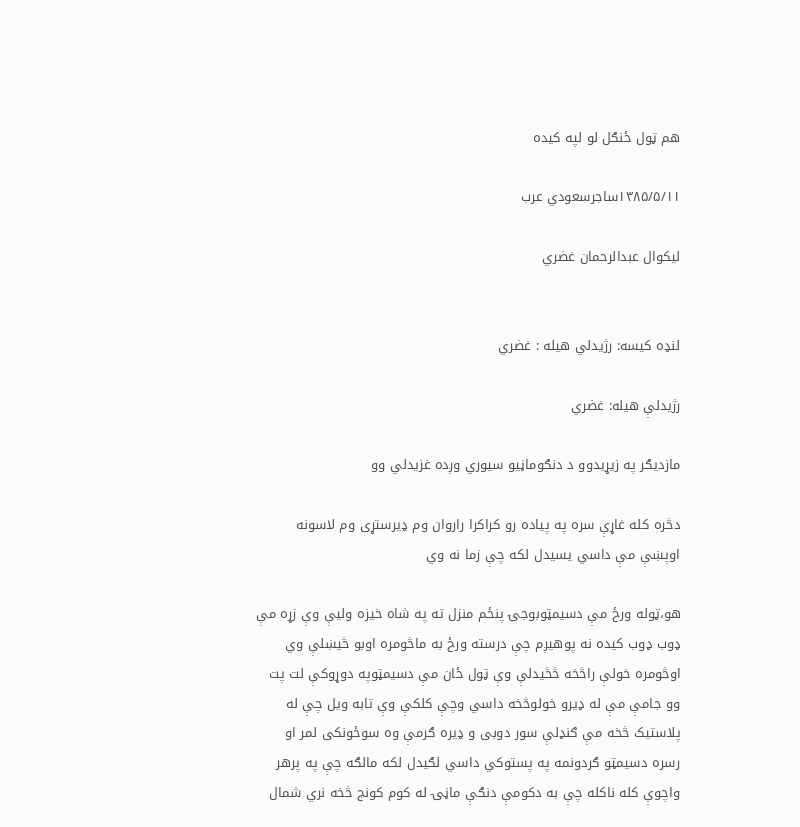هم ټول ځنګل لو لپه کیده

۱۳۸۵/۵/۱۱ساجرسعودي عرب

لیکوال عبدالرحمان غضري


لنډه كيسه: رژيدلي هيله : غضري

رژیدلې هیله: غضري

مازدیګر په زیړیدوو د دنګوماڼیو سیوري وږده غزیدلي وو

دڅره کله غاړې سره په پیاده رو کراکرا راروان وم ډیرستړی وم لاسونه اوپښې مې داسي یسیدل لکه چې زما نه وي

هو،ټوله ورځ مې دسیمټوبوجۍ پنځم منزل ته په شاه خیزه ولیې وې زړه مې ډوب ډوب کیده نه پوهیږم چې درسته ورځ به ماڅومره اوبو څیښلې وي اوڅومره خولې راڅخه څڅیدلې وې ټول ځان مې دسیمټوپه دوړوکې لت پت وو جامې مې له ډیرو خولوڅخه داسي وچې کلکې وې تابه ویل چې له پلاستیک څخه مې ګنډلې سور دوبی و ډیره ګرمې وه سوځونکی لمر او رسره دسیمټو ګردونمه په پستوکي داسي لګیدل لکه مالګه چې په پرهر واچوې کله ناکله چې به دکومې دنګې ماڼۍ له کوم کونج څخه نري شمال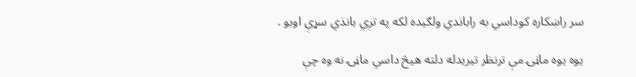سر راښکاره کوداسي به راباندي ولګیده لکه په تږي بانذي سړې اوبو .

یوه یوه ماڼۍ مې ترنظر تیریدله دلته هیڅ داسي ماڼۍ نه وه چې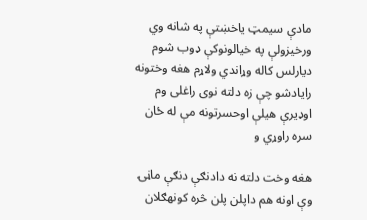مادې سیمټ یاخښتې په شانه وي ورخیزولې په خیالونوکې ډوب شوم دیارلس کاله وړاندي ولاړم هغه وختونه رایادشو چې زه دلته نوی راغلی وم اوډیرې هیلې اوحسرتونه مې له ځان سره راوړي و

هغه وخت دلته نه دادنګې دنګې ماڼۍ وې اونه هم داپلن پلن څره کونهګلان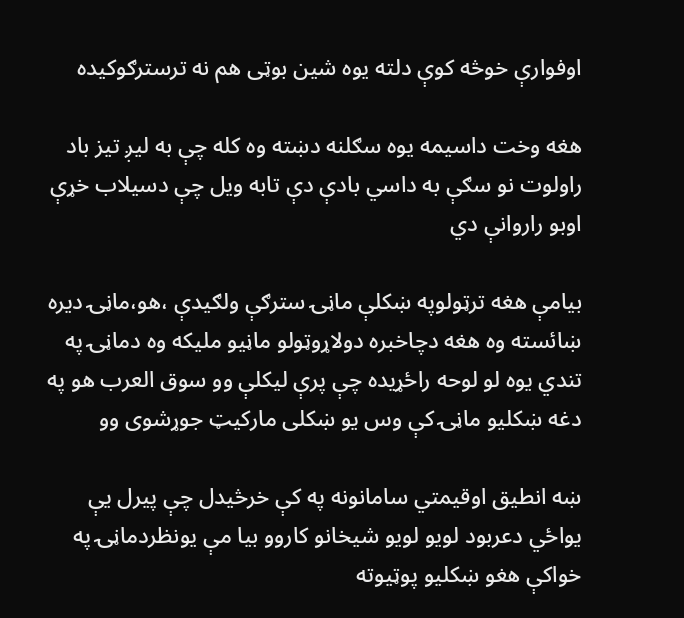اوفوارې خوڅه کوې دلته یوه شین بوټی هم نه ترسترګوکیده

هغه وخت داسیمه یوه سګلنه دښته وه کله چې به لیږ تیز باد راولوت نو سګې به داسي بادې دې تابه ویل چې دسیلاب خړې اوبو راروانې دي

بیامې هغه ترټولوپه ښکلې ماڼۍ سترګې ولګیدې ،هو،ماڼۍ دیره ښائسته وه هغه دچاخبره دولاړوټولو ماڼیو ملیکه وه دماڼۍ په تندي یوه لو لوحه راځړیده چې پرې لیکلې وو سوق العرب هو په دغه ښکلیو ماڼۍ کې وس یو ښکلی مارکیټ جوړشوی وو

ښه انطیق اوقیمتي سامانونه په کې خرڅیدل چې پیرل یې یواځي دعربود لویو لویو شیخانو کاروو بیا مې یونظردماڼۍ په خواکې هغو ښکلیو پوټیوته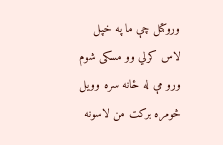وروکتل چې ما په خپل لاس کرلي وو مسکی شوم ورو مې له ځانه سره وویل څومره برکت من لاسونه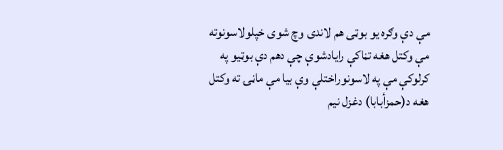مې دې وګره یو بوټی هم لاندی وچ شوی خپلولاسونوته مې وکتل هغه تڼاکې رایادشوې چې دهم دې بوټیو په کرلوکې مې په لاسونوراختلې وې بیا مې ماڼۍ ته وکتل هغه د(حمزأبابا) دغزل نیم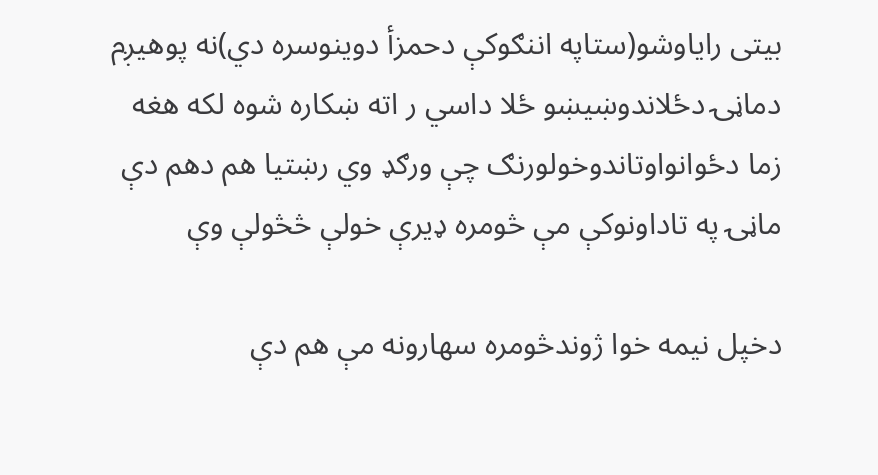بیتی رایاوشو(ستاپه اننګوکې دحمزأ دوینوسره دي)نه پوهیږم دماڼۍ دځلاندوښیښو ځلا داسي ر اته ښکاره شوه لکه هغه زما دځوانواوتاندوخولورنګ چې ورګډ وي رښتیا هم دهم دې ماڼۍ په تاداونوکې مې څومره ډیرې خولې څڅولې وې

دخپل نیمه خوا ژوندڅومره سهارونه مې هم دې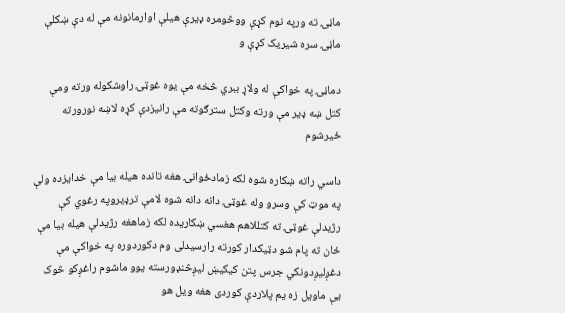ماڼۍ ته ورپه نوم کړې ووڅومره ډیرې هیلې اوارمانونه مې له دې ښکلې ماڼۍ سره شیریک کړې و

دماڼۍ په خواکې له ولاړ ببري څخه مې یوه غوټۍ راوشکوله ورته ومې کتل ښه ډیر مې ورته وکتل سترګوته مې رانیزدې کړه لاښه نورورته ځیرشوم

داسي راته ښکاره شوه لکه زمادځوانۍ هغه تانده هیله بیا مې خدایزده ولې په موټ کې وسرو وله غوټۍ دانه دانه شوه لامې ترډیروپه رغوي کې رژیدلې غوټۍ ته کتللاهم هغسي ښکاریده لکه زماهغه رژیدلې هیله بیا مې ځان ته پام شو دټیکدار کورته رارسیدلی وم دکوردوره په خواکې مې دغږلیږدونکي جرس پتن کیکیښ لیږڅنډورسته یوو ماشوم راغږکو څوک یې ماویل زه یم پلاردې کوردی هغه ویل هو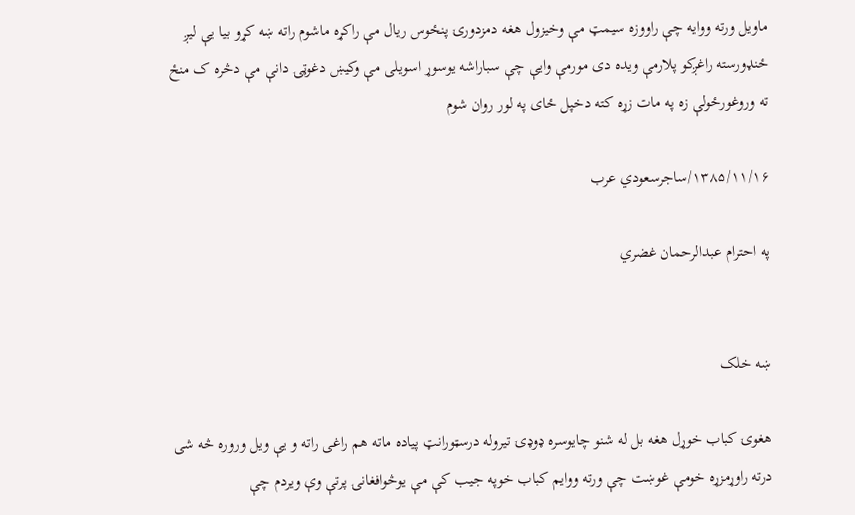ماویل ورته ووایه چې راووزه سیمټ مې وخیزول هغه دمزدورۍ پنځوس ریال مې راکړه ماشوم راته ښه کړو بیا یې لیږ ځنډورسته راغږکو پلارمې ویده دی مورمې وایې چې سباراشه یوسوړ اسویلی مې وکیښ دغوټۍ دانې مې دڅره ک منځ ته وروغورځولې زه په مات زړه کته دخپل ځای په لور روان شوم

۱۳۸۵/۱۱/۱۶/ساجرسعودي عرب

په احترام عبدالرحمان غضري


ښه خلک

هغوۍ کباب خوړل هغه بل له شنو چایوسره ډوډۍ تیروله درسټورانټ پیاده ماته هم راغی راته و یې ویل وروره څه شی درته راوړمزړه خومې غوښت چې ورته ووایم کباب خوپه جیب کې مې یوڅوافغانۍ پرتې وې ویردم چې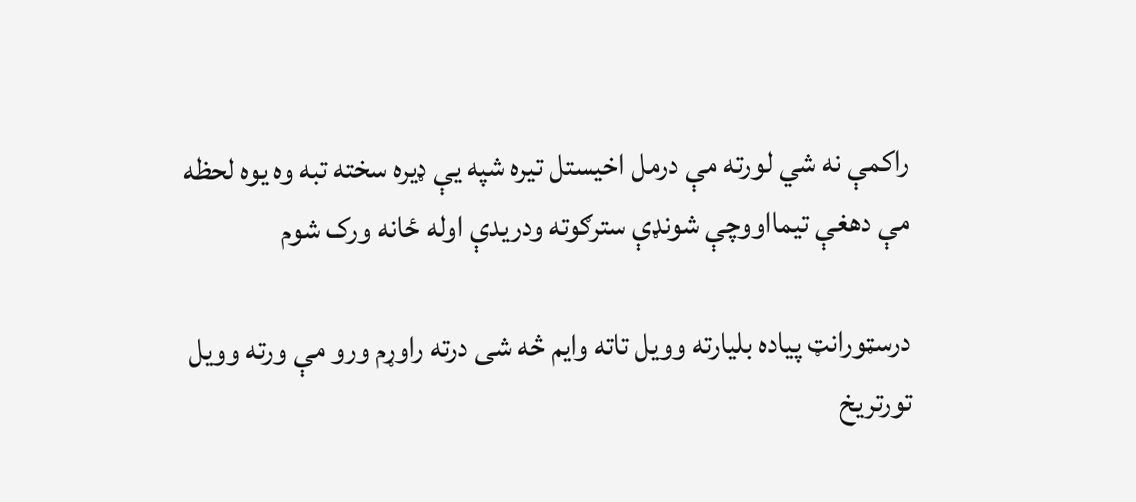راکمې نه شي لورته مې درمل اخیستل تیره شپه یې ډیره سخته تبه وه یوه لحظه مې دهغې تیمااووچې شونډې سترګوته ودریدې اوله ځانه ورک شوم

درسټورانټ پیاده بلیارته وویل تاته وایم څه شی درته راوړم ورو مې ورته وویل تورتریخ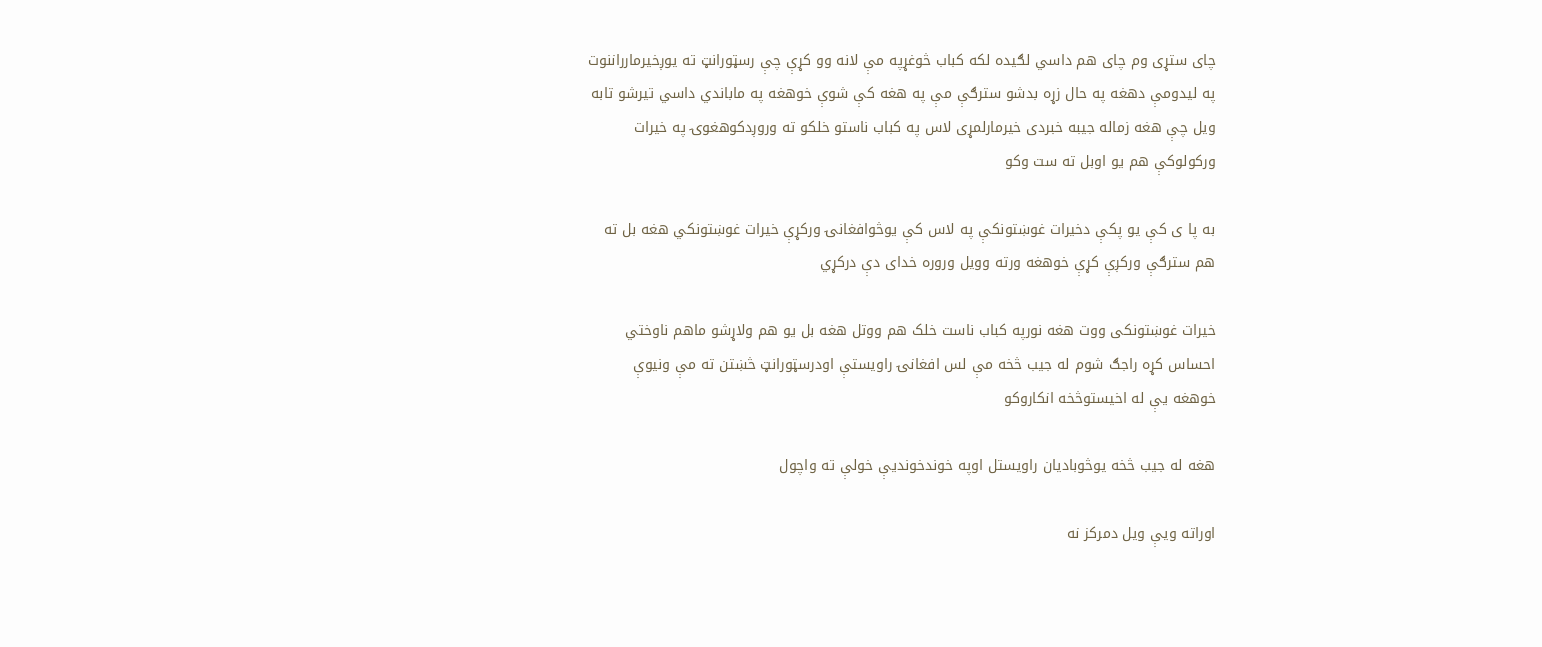چای ستړی وم چای هم داسي لګیده لکه کباب څوغړپه مې لانه وو کړې چې رسټورانټ ته یوږخیرمارراننوت په لیدومې دهغه په حال زړه بدشو سترګې مې په هغه کې شوې خوهغه په ماباندي داسي تیرشو تابه ویل چې هغه زماله جیبه خبردی خیرمارلمړی لاس په کباب ناستو خلکو ته وروږدکوهغوۍ په خیرات ورکولوکې هم یو اوبل ته ست وکو

به پا ی کې یو پکې دخیرات غوښتونکې په لاس کې یوڅوافغانۍ ورکړې خیرات غوښتونکي هغه بل ته هم سترګې ورکږې کړې خوهغه ورته وویل وروره خدای دې درکړي

خیرات غوښتونکی ووت هغه نورپه کباب ناست خلک هم ووتل هغه بل یو هم ولاړشو ماهم ناوختي احساس کړه راجګ شوم له جیب څخه مې لس افغانۍ راویستې اودرسټورانټ څښتن ته مې ونیوې خوهغه یې له اخیستوڅخه انکاروکو

هغه له جیب څخه یوڅوبادیان راویستل اوپه خوندخوندیې خولې ته واچول

اوراته ویې ویل دمرکز نه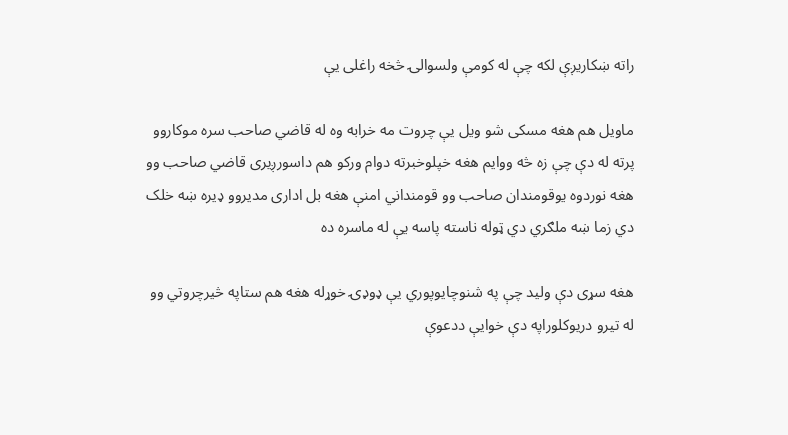راته ښکاریږې لکه چې له کومې ولسوالۍ څخه راغلی یې

ماویل هم هغه مسکی شو ویل یې چروت مه خرابه وه له قاضي صاحب سره موکاروو پرته له دې چې زه څه ووایم هغه خپلوخبرته دوام ورکو هم داسورږیری قاضي صاحب وو هغه نوردوه یوقومندان صاحب وو قومنداني امنې هغه بل اداری مدیروو ډیره ښه خلک دي زما ښه ملګري دي ټوله ناسته پاسه یې له ماسره ده

هغه سړی دې ولید چې په شنوچایوپوري یې ډوډۍ خوړله هغه هم ستاپه څیرچروتي وو له تیرو دریوکلوراپه دې خوایې ددعوې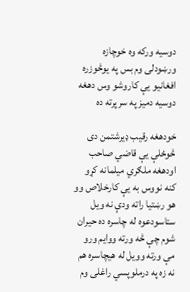دوسیه ورکه وه خوچازه ورښودلی وم بس په یوڅوزره افغانیو یې کاروشو وس دهغه دوسیه دمیز په سرپرته ده

خودهغه رقیب ډیرشتمن دی څوځلې یې قاضي صاحب اودهغه ملګري میلمانه کړو کنه نووس به یې کارخلاص وو هو رښتیا راته ودې نه ویل ستاسودعوه له چاسره ده حیران شوم چې څه ورته ووایم ورو مې ورته وویل له هیچاسره هم نه زه په درملوپسي راغلی وم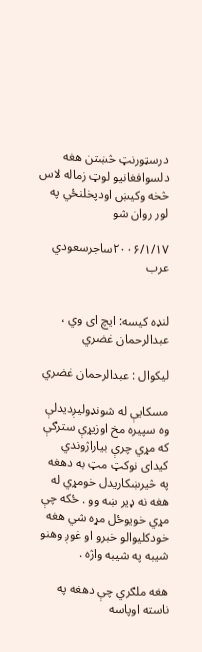درسټورنټ څښتن هغه دلسوافغانیو لوټ زماله لاس څخه وکیښ اودپخلنځي په لور روان شو

۲۰۰۶/۱/۱۷ساجرسعودي عرب


لنډه كيسه: ايچ ای وي ، عبدالرحمان غضري

ليکوال : عبدالرحمان غضري

مسکایې له شونډولیږدیدلې وه سپیره مخ اوزیړې سترګې که مړي چرې بیاراژوندي کیدای نوکټ مټ به دهغه په څیرښکاریدل خومړي له هغه نه ډیر ښه وو . ځکه چې مړي خویوځل مړه شي هغه خودکلیوالو خبرو او غوږ وهنو شیبه په شیبه واژه .

هغه ملګري چې دهغه په ناسته اوپاسه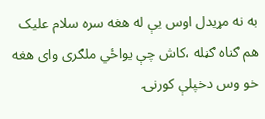به نه مړیدل اوس یې له هغه سره سلام علیک هم ګناه ګڼله ،کاش چې یواځي ملګری وای هغه خو وس دخپلې کورنۍ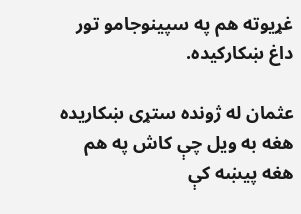غړیوته هم په سپینوجامو تور داغ ښکارکیده.

عثمان له ژونده ستړی ښکاریده هغه به ویل چې کاش په هم هغه پیښه کې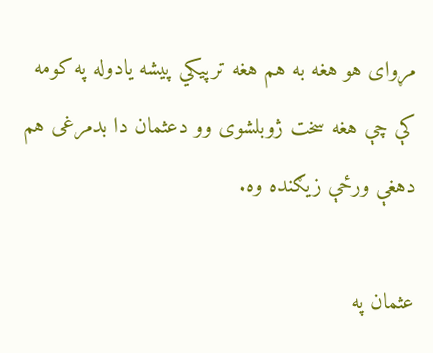مړوای هو هغه به هم هغه ترپیکي پیشه یادوله په کومه کې چې هغه سخت ژوبلشوی وو دعثمان دا بدمرغی هم دهغې ورځې زیګنده وه.

عثمان په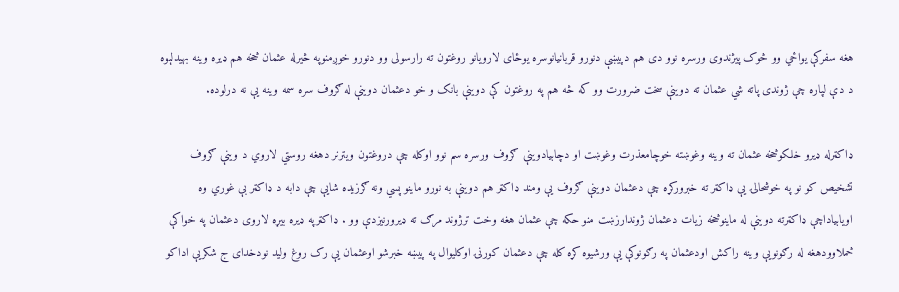هغه سفرکې یواځي وو څوک پیژندوی ورسره نوو دی هم دپیښې دنورو قربانیانوسره یوځای لارویانو روغتون ته رارسولی وو دنورو خوږمنوپه څیرله عثمان څخه هم ډیره وینه بهیدلېوه د دې لپاره چې ژوندی پاته شي عثمان ته دوینې سخت ضرورت وو که څه هم په روغتون کې دوینې بانک و خو دعثمان دوینې له ګروف سره سمه وینه یې نه درلوده.

ډاکټرله ډیرو خلکوڅخه عثمان ته وینه وغوښته خوچامعذرت وغوښت او دچابیادوینې ګروف ورسره سم نوو اوکله چې دروغتون ویترنر دهغه روستي لاروي د وینې ګروف تشخیص کو نو په خوشحالۍ یې ډاکټر ته خبرورکړه چې دعثمان دوینې ګروف یې ومند ډاکټر هم دوینې به نورو ماینو پسي ونه ګرزیده شایې چې دابه د ډاکټر بې غوري وه اویابیاداچې ډاکټرته دوینې له ماینوڅخه زیات دعثمان ژوندارزښت منو حکه چې عثمان هغه وخت ترژوند مرګ ته ډیرورنیزدې وو . ډاکټرپه ډیره بیړه لاروی دعثمان په خواکې څملاوودهغه له رګونویې وینه راکش اودعثمان په رګونوکې یې ورشیوه کړه کله چې دعثمان کورنۍ اوکلیوال په پیښه خبرشو اوعثمان یې رک روغ ولید نودخدای ج شکریې اداکو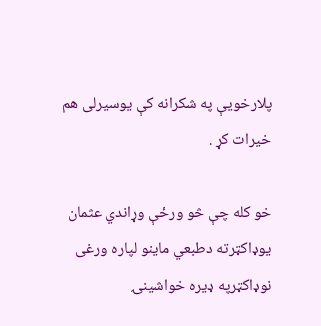پلارخویې په شکرانه کې یوسیرلی هم خیرات کړ .

خو کله چې څو ورځې وړاندي عثمان یوډاکټرته دطبعي ماینو لپاره ورغی نوډاکټرپه ډیره خواشینۍ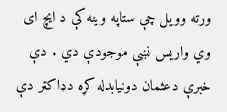ورته وویل چې ستاپه وینه کې د ایچ ای وي واریس نښې موجودې دي . دې خبرې دعثمان دونیابدله کړه دډاکټر دې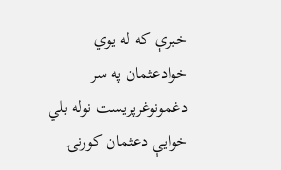خبرې که له یوي خوادعثمان په سر دغمونوغرپریست نوله بلي خوایې دعثمان کورنۍ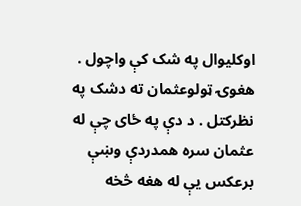اوکلیوال په شک کې واچول . هغوۍ ټولوعثمان ته دشک په نظرکتل . د دې په ځای چې له عثمان سره همدردې وښې برعکس یې له هغه څخه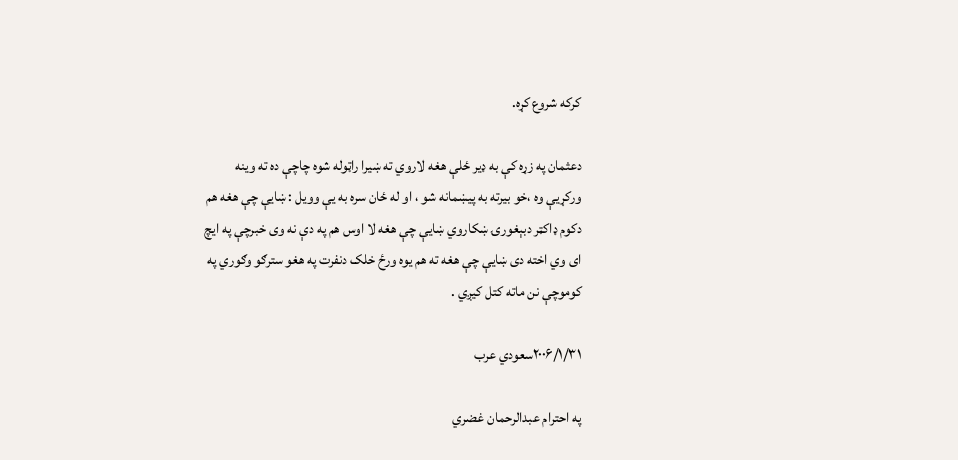کرکه شروع کړه.

دعثمان په زړه کې به ډیر ځلې هغه لاروي ته ښیرا راټوله شوه چاچې ده ته وینه ورکړیې وه ،خو بیرته به پیښمانه شو ، او له ځان سره به یې وویل : ښایې چې هغه هم دکوم ډاکټر دبېغورۍ ښکاروي ښایې چې هغه لا اوس هم په دې نه وی خبرچې په ایچ ای وي اخته دی ښایې چې هغه ته هم یوه ورځ خلک دنفرت په هغو سترګو وګوري په کوموچې نن ماته کتل کیږي .

۲۰۰۶/۱/۳۱سعودي عرب

په احترام عبدالرحمان غضري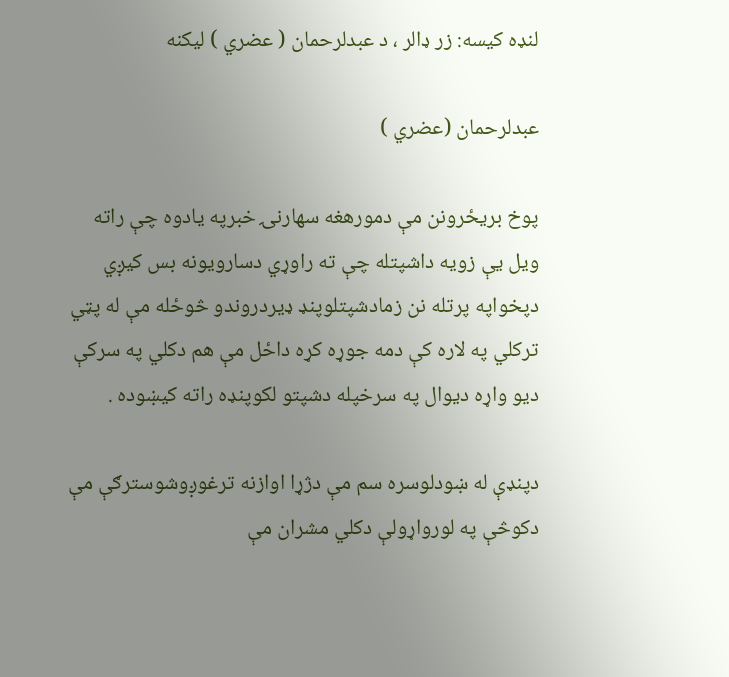لنډه كيسه: زر ډالر ، د عبدلرحمان ( عضري ) ليکنه

عبدلرحمان (عضري )

پوخ بریځرونن مې دمورهغه سهارنۍ خبرپه یادوه چې راته ویل یې زویه داشپتله چې ته راوړي دسارویونه بس کیږي دپخواپه پرتله نن زمادشپتلوپنډ ډیردروندو څوځله مې له پټي ترکلي په لاره کې دمه جوړه کړه داځل مې هم دکلي په سرکې دیو واړه دیوال په سرخپله دشپتو لکوپنډه راته کیښوده .

دپنډې له ښودلوسره سم مې دژړا اوازنه ترغوږوشوسترګې مې دکوڅې په لورواړولې دکلي مشران مې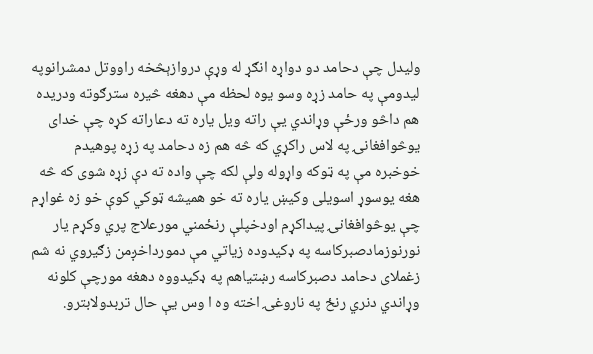ولیدل چې دحامد دو دواړه انګړ له وړې دروازېڅخه راووتل دمشرانوپه لیدومې په حامد زړه وسو یوه لحظه مې دهغه څیره سترګوته ودریده هم داڅو ورځې وړاندي یې راته ویل یاره ته دعاراته کړه چې خدای یوڅوافغانۍ په لاس راکړي که څه هم زه دحامد په زړه پوهیدم خوخبره مې په ټوکه واړوله ولې لکه چې واده ته دې زړه شوی که څه هغه یوسوړ اسویلی وکیښ یاره ته خو همیشه ټوکي کوې خو زه غواړم چې یوڅوافغانۍ پیداکړم اودخپلې رنځمني مورعلاج پري وکړم یار نورنوزمادصبرکاسه په ډکیدوده زیاتي مې دمورداخږمن زګیروي نه شم زغملای دحامد دصبرکاسه رښتیاهم په ډکیدووه دهغه مورچې کلونه وړاندي دنري رنځ په ناروغۍ اخته وه ا وس یې حال تربدولابترو.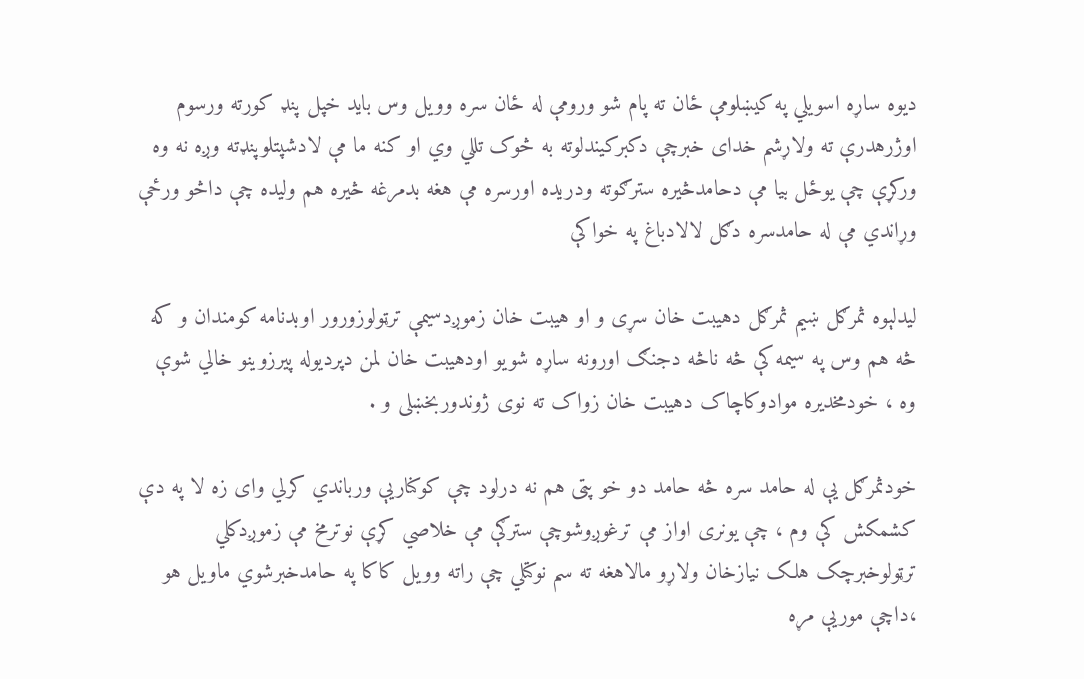دیوه ساړه اسویلي په کیښلومې ځان ته پام شو ورومې له ځان سره وویل وس باید خپل پنډ کورته ورسوم اوژرهدرې ته ولاړشم خدای خبرچې دکبرکیندلوته به څوک تللي وي او کنه ما مې لادشپتلوپنډته وږه نه وه ورکړې چې یوځل بیا مې دحامدڅیره سترګوته ودریده اورسره مې هغه بدمرغه څیره هم ولیده چې داڅو ورځې وړاندي مې له حامدسره دګل لالادباغ په خواکې

لیدلېوه ثمرګل ښیم ثمرګل دهیبت خان سړی و او هیبت خان زموږدسیمې ترټولوزورور اوبدنامه کومندان و که څه هم وس په سیمه کې څه ناڅه دجنګ اورونه ساړه شویو اودهیبت خان لمن دپردیوله پیرزوینو خالي شوې وه ، خودمخدیره موادوکاچاک دهیبت خان زواک ته نوی ژوندوربخښلی و .

خودثمرګل یې له حامد سره څه حامد دو خو پټی هم نه درلود چې کوکناریې ورباندي کرلي وای زه لا په دې کشمکش کې وم ، چې یونری اواز مې ترغوږوشوچې سترګې مې خلاصي کړې نوترمخ مې زموږدکلي ترټولوخبرچک هلک نیازخان ولاړو مالاهغه ته سم نوکتلي چې راته وویل کاکا په حامدخبرشوي ماویل هو ،داچې موریې مړه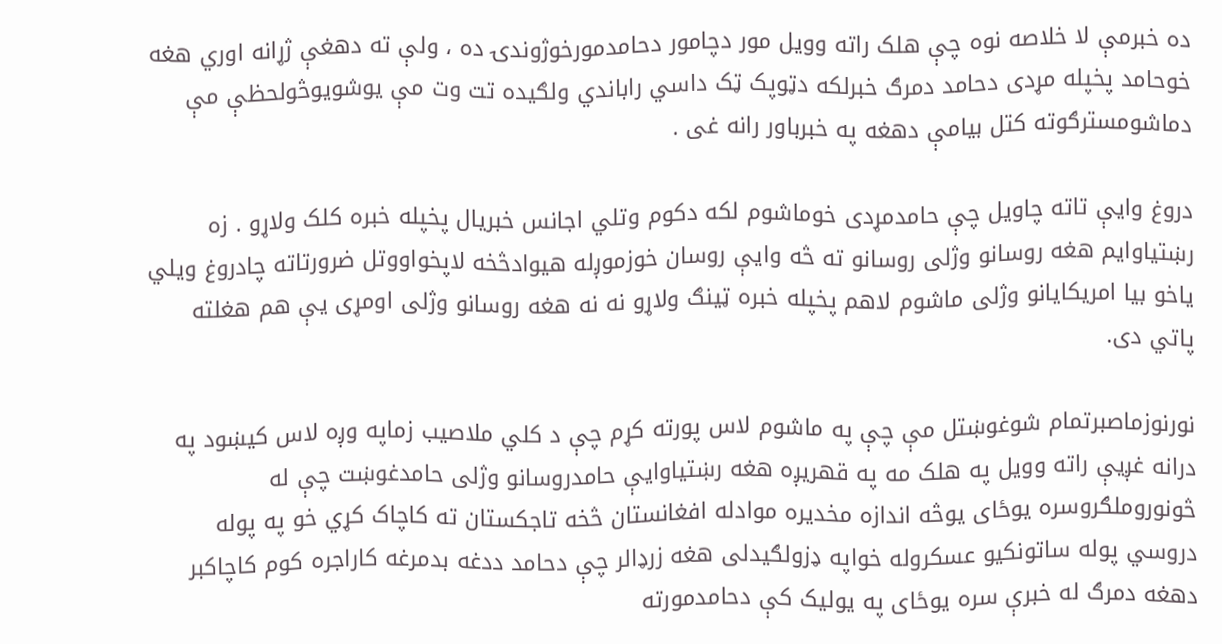ده خبرمې لا خلاصه نوه چې هلک راته وویل مور دچامور دحامدمورخوژوندۍ ده ، ولې ته دهغې ژړانه اوري هغه خوحامد پخپله مړدی دحامد دمرګ خبرلکه دټوپک ټک داسي راباندي ولګیده تت وت مې یوشویوڅولحظې مې دماشومسترګوته کتل بیامې دهغه په خبرباور رانه غی .

دروغ وایې تاته چاویل چې حامدمړدی خوماشوم لکه دکوم وتلي اجانس خبریال پخپله خبره کلک ولاړو . زه رښتیاوایم هغه روسانو وژلی روسانو ته څه وایې روسان خوزموږله هیوادڅخه لاپخواووتل ضرورتاته چادروغ ویلي یاخو بیا امریکایانو وژلی ماشوم لاهم پخپله خبره ټینګ ولاړو نه نه هغه روسانو وژلی اومړی یې هم هغلته پاتي دی.

نورنوزماصبرتمام شوغوښتل مې چې په ماشوم لاس پورته کړم چې د کلي ملاصیب زماپه وږه لاس کیښود په درانه غږیې راته وویل په هلک مه په قهریږه هغه رښتیاوایې حامدروسانو وژلی حامدغوښت چې له څونوروملګروسره یوځای یوڅه اندازه مخدیره موادله افغانستان څخه تاجکستان ته کاچاک کړي خو په پوله دروسي پوله ساتونکیو عسکروله خواپه ډزولګیدلی هغه زرډالر چې دحامد ددغه بدمرغه کاراجره کوم کاچاکبر دهغه دمرګ له خبرې سره یوځای په یولیک کې دحامدمورته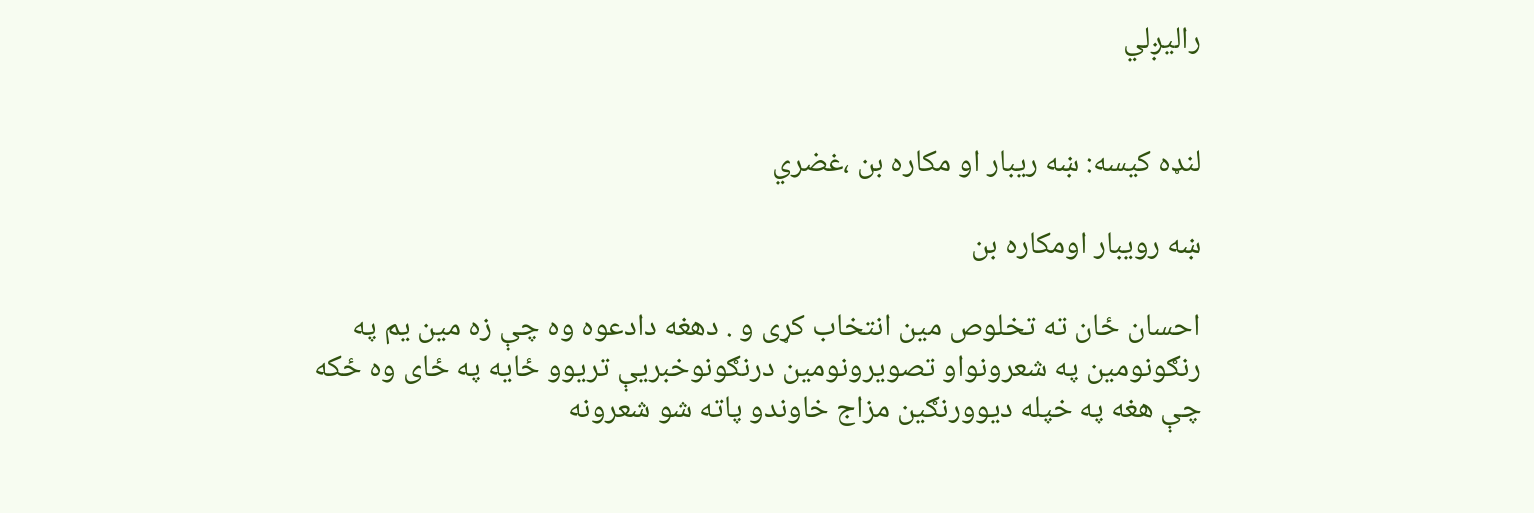رالیږلي


لنډه كيسه: ښه ريبار او مکاره بن ،غضري

ښه رویبار اومکاره بن

احسان ځان ته تخلوص مین انتخاب کړی و . دهغه دادعوه وه چې زه مین یم په رنګونومین په شعرونواو تصویرونومین درنګونوخبریې تریوو ځایه په ځای وه ځکه چې هغه په خپله دیوورنګین مزاج خاوندو پاته شو شعرونه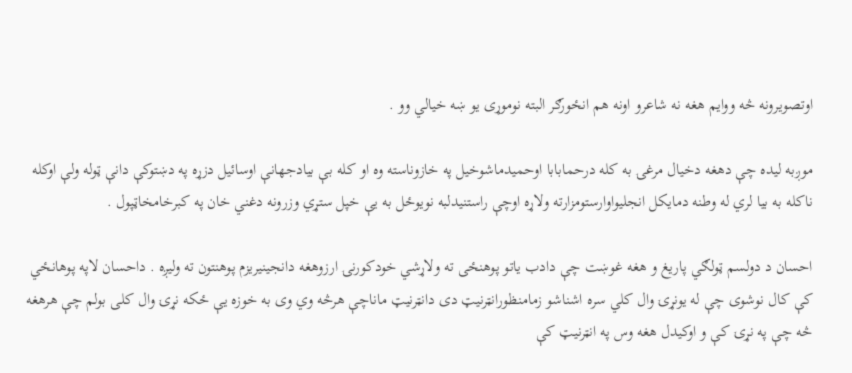اوتصویرونه څه ووایم هغه نه شاعرو اونه هم انځورګر البته نوموړی یو ښه خیالي وو .

موږبه لیده چې دهغه دخیال مرغۍ به کله درحمابابا اوحمیدماشوخیل په خازوناسته وه او کله بې بیادجهانې اوسائیل دزړه په دښتوکې دانې ټوله ولې اوکله ناکله به بیا لري له وطنه دمایکل انجلیواوارستومزارته ولاړه اوچې راستنیدلبه نویوځل به یې خپل ستړي وزرونه دغني خان په کبرخامخاټپول .

احسان د دولسم ټولګي پاریغ و هغه غوښت چې دادب یاتو پوهنځی ته ولاړشي خودکورنۍ ارزوهغه دانجینیريزم پوهنتون ته ولیږه . داحسان لاپه پوهانځي کې کال نوشوی چې له یونړۍ وال کلي سره اشناشو زمامنظورانټرنیټ دی دانټرنیټ ماناچې هرڅه وي وی به خوزه یې ځکه نړۍ وال کلی بولم چې هرهغه څه چې په نړۍ کې و اوکیدل هغه وس په انټرنیټ کې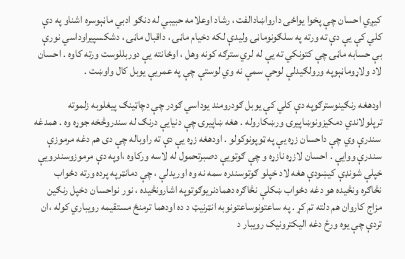کیږي احسان چې پخوا یواځی دارواښادالفت ، رشاد اوعلامه حبیبي له دنګو ادبي ماڼېوسره اشناو په دې کلي کې یې دې ته ورته په سلګونوماڼۍ ولیدې لکه دخیام ماڼۍ ، داقبال ماڼۍ ، دشکسپیراوداسي نورې بې حسابه ماڼۍ چې کتونکي ته یې له لري سترګه کونه وهل ، اوځانته یې دوربللوست ورته کاوه . احسان لاد ولاړوماڼېوپه ورولګیدلې لوحې سمې نه وي لوستې چې په عمریې یوبل کال واوښت .

اودهغه رنګینوسترګوپه دې کلي کې یوبل ګودرومند یوداسي ګودر چې دچاټینګ پیغلوبه زلموته ترپلولاندي دمکیزونوښاپیرۍ ورښکاروله . هغه ښاپیرۍ چې دنیایې درنګ له سندروڅخه جوړه وه . همدغه سندرې وي چې داحسان زړه یې په ټوپونوکولو . اودهغه زړه یې دې ته راوباله چې دی هم دغه مرموزې سندرې ووایې . احسان لازړه نازړه و چې ګوتویې دصبرتحمول له لاسه ورکاوه ،اوپه دې مرموزوسندرویې خپلې شونډې کیښودې هغه لاد خپلو ګوتوسندره سمه نه وه اوریدلې ، چې دمانټرپه پرده ورته دځواب نڅاګره ونڅیده هو دغه دځواب ښکلې نڅاګره دهمادنریوګوتوپه اشارونڅیده ، نور نواحسان دخپل رنګین مزاج کاروان هم دلته تم کړ . په ساعتونوساعتونوبه انټرنیټ د ده اودهما ترمنځ مستقیمه رویباري کوله ،ان تردې چې یوه ورځ دغه الیکترونیک رویبار د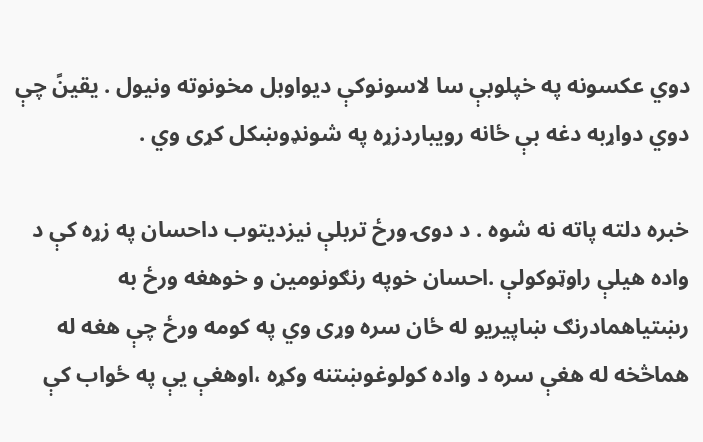دوي عکسونه په خپلوبې سا لاسونوکې دیواوبل مخونوته ونیول . یقینً چې دوي دواړبه دغه بې ځانه رویباردزړه په شونډوښکل کړی وي .

خبره دلته پاته نه شوه . د دوۍ ورځ تربلې نیزدیتوب داحسان په زړه کې د واده هیلې راوټوکولې .احسان خوپه رنګونومین و خوهغه ورځ به رښتیاهمادرنګ ښاپیریو له ځان سره وړی وي په کومه ورځ چې هغه له هماڅخه له هغې سره د واده کولوغوښتنه وکړه ،اوهغې یې په ځواب کې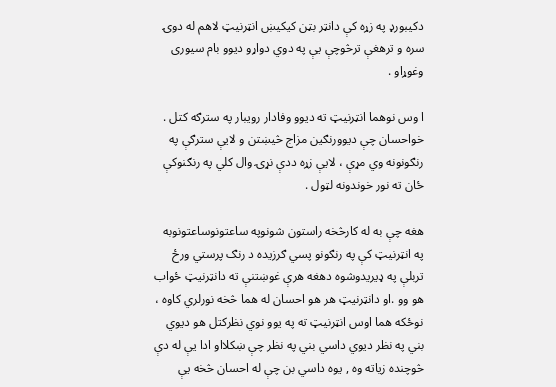دکیبورډ په زړه کې دانټر بټن کیکیښ انټرنیټ لاهم له دوۍ سره و ترهغې ترڅوچې یې په دوي دواړو دیوو بام سیوری وغوړاو .

ا وس نوهما انټرنیټ ته دیوو وفادار رویبار په سترګه کتل . خواحسان چې دیوورنګین مزاج څیښتن و لایې سترګې په رنګونونه وي مړې ، لایې زړه ددې نړۍ وال کلي په رنګنوکې ځان ته نور خوندونه لټول .

هغه چې به له کارڅخه راستون شونوپه ساعتونوساعتونوبه په انټرنیټ کې په رنګونو پسي ګرزیده د رنګ پرستي ورځ تربلې په ډیریدوشوه دهغه هرې غوښتنې ته دانټرنیټ ځواب هو وو .او دانټرنیټ هر هو احسان له هما څخه نورلري کاوه ، نوځکه هما اوس انټرنیټ ته په یوو نوي نظرکتل هو دیوي بني په نظر دیوي داسي بني په نظر چې ښکلااو ادا یې له دې څوچنده زیاته وه , یوه داسي بن چې له احسان څخه یې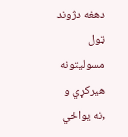دهغه دژوند ټول مسولیتونه هیرکړي و ,نه یواځي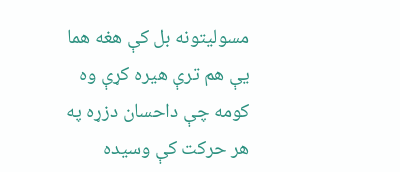مسولیتونه بل کې هغه هما یې هم ترې هیره کړې وه کومه چې داحسان دزړه په هر حرکت کې وسیده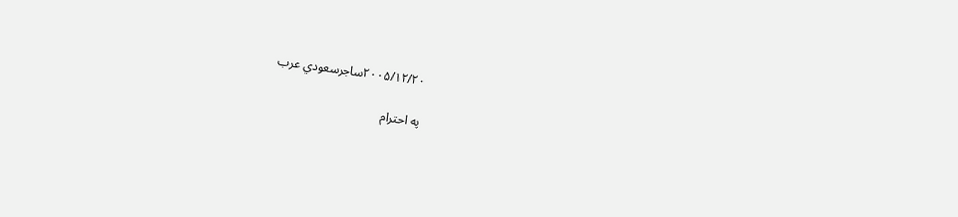۲۰۰۵/۱۲/۲۰ساجرسعودي عرب

په احترام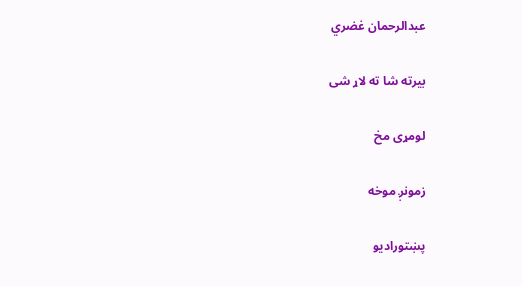عبدالرحمان غضري

بیرته شا ته لاړ شی

لومړی مخ

زمونږ موخه

پښتورادیو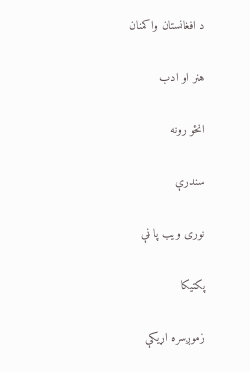د افغانستان واکمنان

هنر او ادب

انځو رونه

سندرې

نوری ویب پا ڼې

پکتیکا

زموږسره اړیکې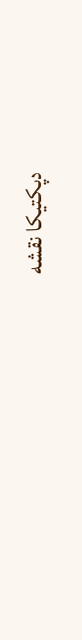دپکتیکا نقشه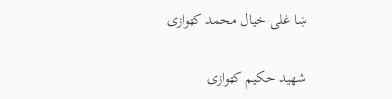ښا غلی خیال محمد کټوازی

شهید حکیم کټوازی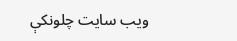ویب سایت چلونکې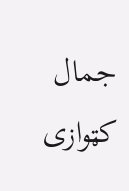جمال کټوازی